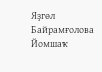Яҙгөл Байрамғолова
Йомшаҡ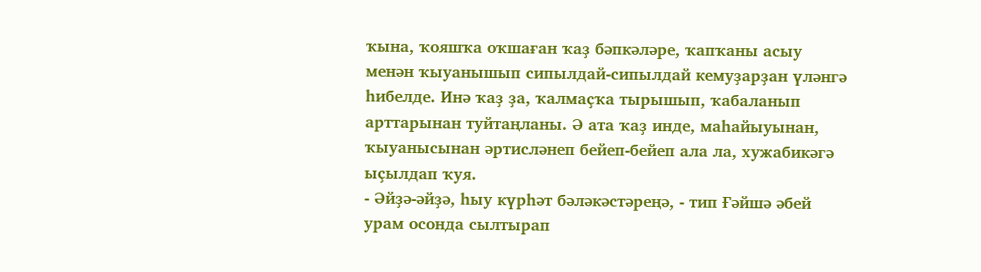ҡына, ҡояшҡа оҡшаған ҡаҙ бәпкәләре, ҡапҡаны асыу менән ҡыуанышып сипылдай-сипылдай кемуҙарҙан үләнгә һибелде. Инә ҡаҙ ҙа, ҡалмаҫҡа тырышып, ҡабаланып арттарынан туйтаңланы. Ә ата ҡаҙ инде, маһайыуынан, ҡыуанысынан әртисләнеп бейеп-бейеп ала ла, хужабикәгә ыҫылдап ҡуя.
- Әйҙә-әйҙә, һыу күрһәт бәләкәстәреңә, - тип Ғәйшә әбей урам осонда сылтырап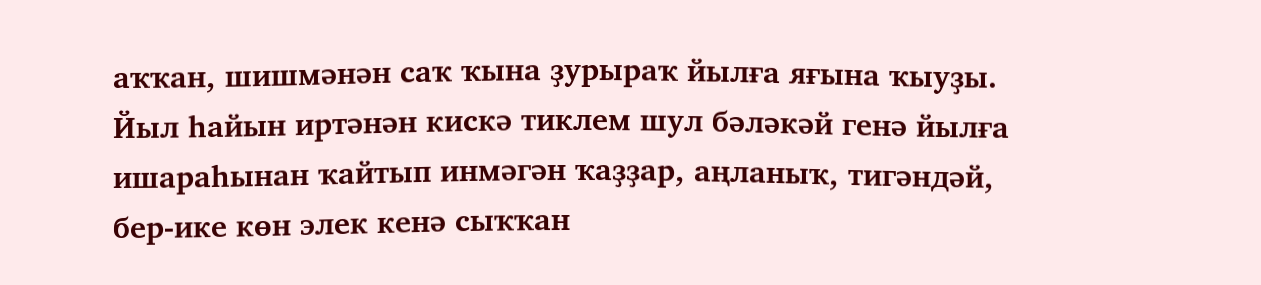аҡҡан, шишмәнән саҡ ҡына ҙурыраҡ йылға яғына ҡыуҙы. Йыл һайын иртәнән кискә тиклем шул бәләкәй генә йылға ишараһынан ҡайтып инмәгән ҡаҙҙар, аңланыҡ, тигәндәй, бер-ике көн элек кенә сыҡҡан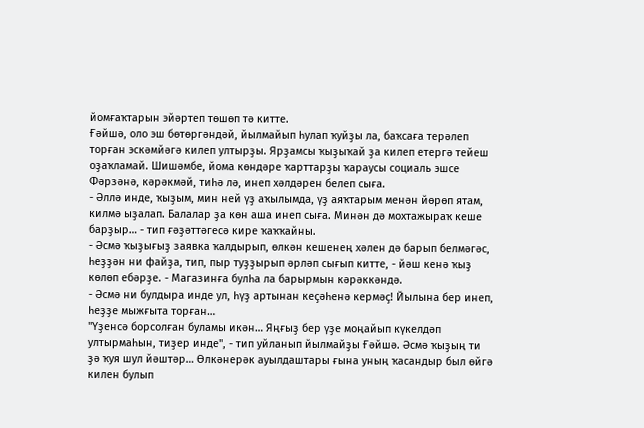йомғаҡтарын эйәртеп төшөп тә китте.
Ғәйшә, оло эш бөтөргәндәй, йылмайып һулап ҡуйҙы ла, баҡсаға терәлеп торған эскәмйәгә килеп ултырҙы. Ярҙамсы ҡыҙыҡай ҙа килеп етергә тейеш оҙаҡламай. Шишәмбе, йома көндәре ҡарттарҙы ҡараусы социаль эшсе Фәрзәнә, кәрәкмәй, тиһә лә, инеп хәлдәрен белеп сыға.
- Әллә инде, ҡыҙым, мин ней үҙ аҡылымда, үҙ аяҡтарым менән йөрөп ятам, килмә ыҙалап. Балалар ҙа көн аша инеп сыға. Минән дә мохтажыраҡ кеше барҙыр… - тип ғәҙәттәгесә кире ҡаҡҡайны.
- Әсмә ҡыҙығыҙ заявка ҡалдырып, өлкән кешенең хәлен дә барып белмәгәс, һеҙҙән ни файҙа, тип, пыр туҙҙырып әрләп сығып китте, - йәш кенә ҡыҙ көлөп ебәрҙе. - Магазинға булһа ла барырмын кәрәккәндә.
- Әсмә ни булдыра инде ул, һүҙ артынан кеҫәһенә кермәҫ! Йылына бер инеп, һеҙҙе мыжғыта торған…
"Үҙенсә борсолған буламы икән… Яңғыҙ бер үҙе моңайып күкелдәп ултырмаһын, тиҙер инде", - тип уйланып йылмайҙы Ғәйшә. Әсмә ҡыҙың ти ҙә ҡуя шул йәштәр… Өлкәнерәк ауылдаштары ғына уның ҡасандыр был өйгә килен булып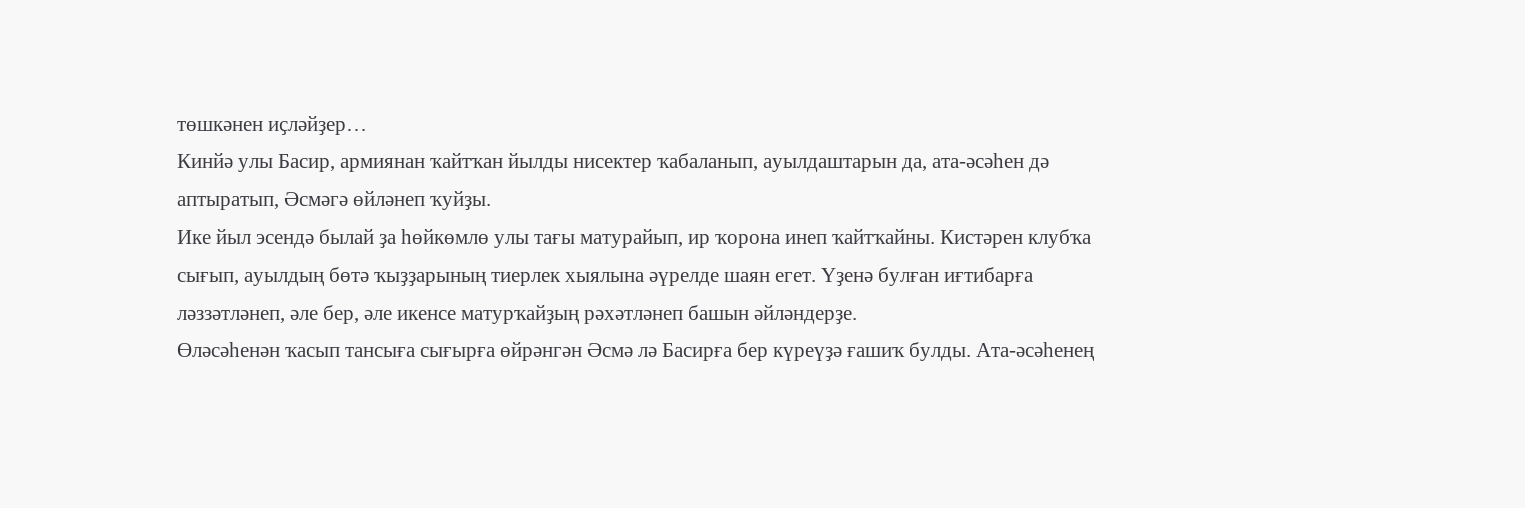төшкәнен иҫләйҙер…
Кинйә улы Басир, армиянан ҡайтҡан йылды нисектер ҡабаланып, ауылдаштарын да, ата-әсәһен дә аптыратып, Әсмәгә өйләнеп ҡуйҙы.
Ике йыл эсендә былай ҙа һөйкөмлө улы тағы матурайып, ир ҡорона инеп ҡайтҡайны. Кистәрен клубҡа сығып, ауылдың бөтә ҡыҙҙарының тиерлек хыялына әүрелде шаян егет. Үҙенә булған иғтибарға ләззәтләнеп, әле бер, әле икенсе матурҡайҙың рәхәтләнеп башын әйләндерҙе.
Өләсәһенән ҡасып тансыға сығырға өйрәнгән Әсмә лә Басирға бер күреүҙә ғашиҡ булды. Ата-әсәһенең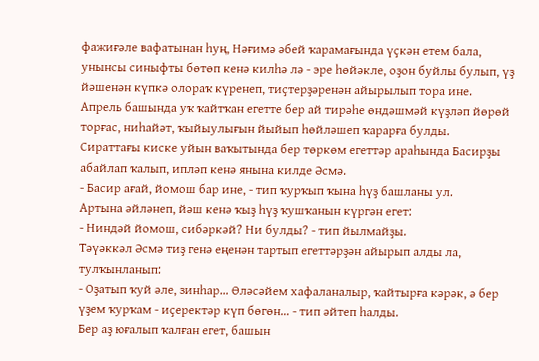фажиғәле вафатынан һуң, Нәғимә әбей ҡарамағында үҫкән етем бала, унынсы синыфты бөтөп кенә килһә лә - эре һөйәкле, оҙон буйлы булып, үҙ йәшенән күпкә олораҡ күренеп, тиҫтерҙәренән айырылып тора ине.
Апрель башында уҡ ҡайтҡан егетте бер ай тирәһе өндәшмәй күҙләп йөрөй торғас, ниһайәт, ҡыйыулығын йыйып һөйләшеп ҡарарға булды.
Сираттағы киске уйын ваҡытында бер төркөм егеттәр араһында Басирҙы абайлап ҡалып, ипләп кенә янына килде Әсмә.
- Басир ағай, йомош бар ине, - тип ҡурҡып ҡына һүҙ башланы ул.
Артына әйләнеп, йәш кенә ҡыҙ һүҙ ҡушҡанын күргән егет:
- Ниндәй йомош, сибәркәй? Ни булды? - тип йылмайҙы.
Тәүәккәл Әсмә тиҙ генә еңенән тартып егеттәрҙән айырып алды ла, тулҡынланып:
- Оҙатып ҡуй әле, зинһар… Өләсәйем хафаланалыр, ҡайтырға кәрәк, ә бер үҙем ҡурҡам - иҫеректәр күп бөгөн… - тип әйтеп һалды.
Бер аҙ юғалып ҡалған егет, башын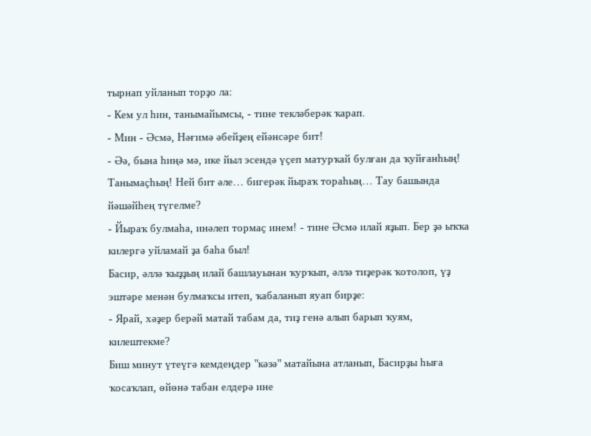тырнап уйланып торҙо ла:
- Кем ул һин, танымайымсы, - тине текләберәк ҡарап.
- Мин - Әсмә, Нәғимә әбейҙең ейәнсәре бит!
- Әә, бына һиңә мә, ике йыл эсендә үҫеп матурҡай булған да ҡуйғанһың! Танымаҫһың! Ней бит әле… бигерәк йыраҡ тораһың… Тау башында йәшәйһең түгелме?
- Йыраҡ булмаһа, инәлеп тормаҫ инем! - тине Әсмә илай яҙып. Бер ҙә ыҡҡа килергә уйламай ҙа баһа был!
Басир, әллә ҡыҙҙың илай башлауынан ҡурҡып, әллә тиҙерәк ҡотолоп, үҙ эштәре менән булмаҡсы итеп, ҡабаланып яуап бирҙе:
- Ярай, хәҙер берәй матай табам да, тиҙ генә алып барып ҡуям, килештекме?
Биш минут үтеүгә кемдеңдер "кәзә" матайына атланып, Басирҙы һыға ҡосаҡлап, өйөнә табан елдерә ине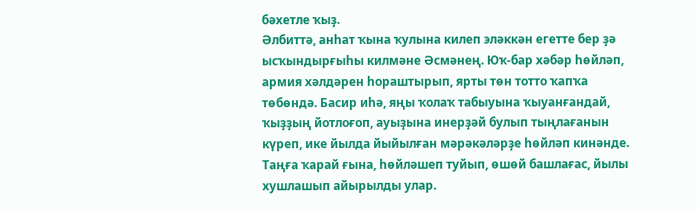бәхетле ҡыҙ.
Әлбиттә, анһат ҡына ҡулына килеп эләккән егетте бер ҙә ысҡындырғыһы килмәне Әсмәнең. Юҡ-бар хәбәр һөйләп, армия хәлдәрен һораштырып, ярты төн тотто ҡапҡа төбөндә. Басир иһә, яңы ҡолаҡ табыуына ҡыуанғандай, ҡыҙҙың йотлоғоп, ауыҙына инерҙәй булып тыңлағанын күреп, ике йылда йыйылған мәрәкәләрҙе һөйләп кинәнде. Таңға ҡарай ғына, һөйләшеп туйып, өшөй башлағас, йылы хушлашып айырылды улар.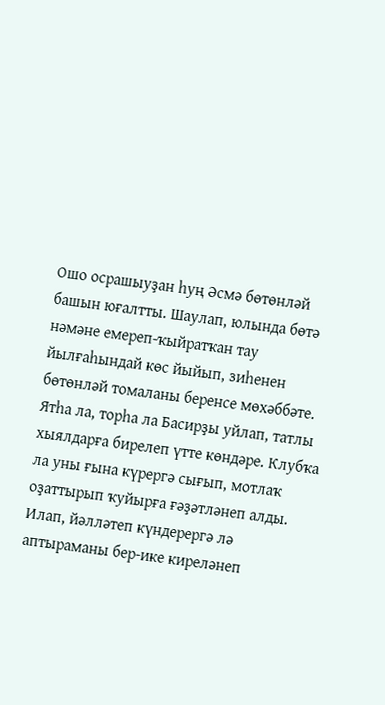Ошо осрашыуҙан һуң Әсмә бөтөнләй башын юғалтты. Шаулап, юлында бөтә нәмәне емереп-ҡыйратҡан тау йылғаһындай көс йыйып, зиһенен бөтөнләй томаланы беренсе мөхәббәте. Ятһа ла, торһа ла Басирҙы уйлап, татлы хыялдарға бирелеп үтте көндәре. Клубҡа ла уны ғына күрергә сығып, мотлаҡ оҙаттырып ҡуйырға ғәҙәтләнеп алды. Илап, йәлләтеп күндерергә лә аптыраманы бер-ике киреләнеп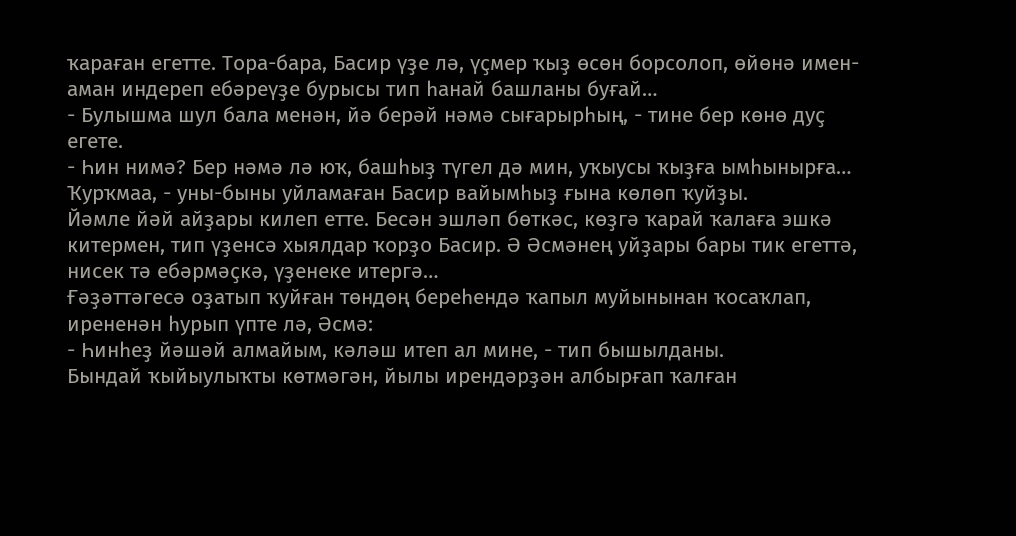ҡараған егетте. Тора-бара, Басир үҙе лә, үҫмер ҡыҙ өсөн борсолоп, өйөнә имен-аман индереп ебәреүҙе бурысы тип һанай башланы буғай…
- Булышма шул бала менән, йә берәй нәмә сығарырһың, - тине бер көнө дуҫ егете.
- Һин нимә? Бер нәмә лә юҡ, башһыҙ түгел дә мин, уҡыусы ҡыҙға ымһынырға… Ҡурҡмаа, - уны-быны уйламаған Басир вайымһыҙ ғына көлөп ҡуйҙы.
Йәмле йәй айҙары килеп етте. Бесән эшләп бөткәс, көҙгә ҡарай ҡалаға эшкә китермен, тип үҙенсә хыялдар ҡорҙо Басир. Ә Әсмәнең уйҙары бары тик егеттә, нисек тә ебәрмәҫкә, үҙенеке итергә…
Ғәҙәттәгесә оҙатып ҡуйған төндөң береһендә ҡапыл муйынынан ҡосаҡлап, ирененән һурып үпте лә, Әсмә:
- Һинһеҙ йәшәй алмайым, кәләш итеп ал мине, - тип бышылданы.
Бындай ҡыйыулыҡты көтмәгән, йылы ирендәрҙән албырғап ҡалған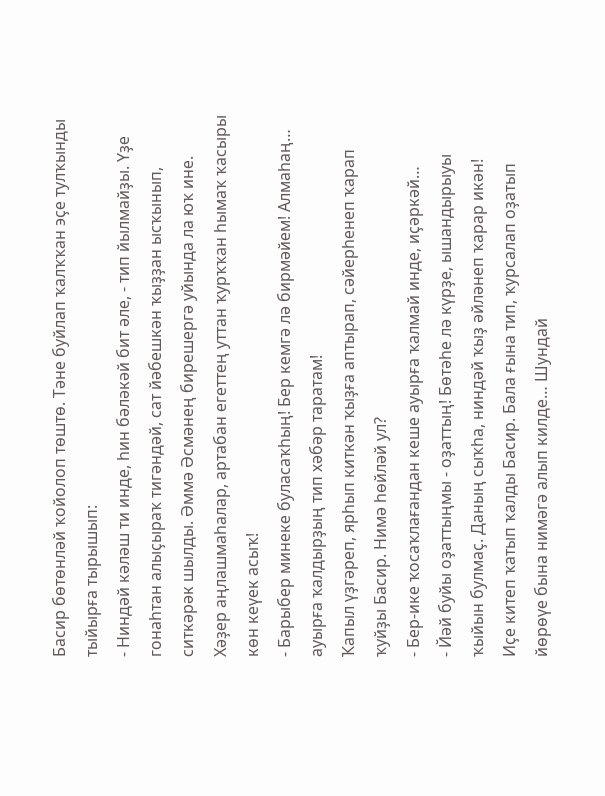Басир бөтөнләй ҡойолоп төштө. Тәне буйлап ҡалҡҡан эҫе тулҡынды тыйырға тырышып:
- Ниндәй кәләш ти инде, һин бәләкәй бит әле, - тип йылмайҙы. Үҙе гонаһтан алыҫыраҡ тигәндәй, сат йәбешкән ҡыҙҙан ысҡынып, ситкәрәк шылды. Әммә Әсмәнең бирешергә уйында ла юҡ ине. Хәҙер аңлашмаһалар, артабан егеттең уттан ҡурҡҡан һымаҡ ҡасыры көн кеүек асыҡ!
- Барыбер минеке буласаҡһың! Бер кемгә лә бирмәйем! Алмаһаң… ауырға ҡалдырҙың тип хәбәр таратам!
Ҡапыл үҙгәреп, ярһып киткән ҡыҙға аптырап, сәйерһенеп ҡарап ҡуйҙы Басир. Нимә һөйләй ул?
- Бер-ике ҡосаҡлағандан кеше ауырға ҡалмай инде, иҫәркәй…
- Йәй буйы оҙаттыңмы - оҙаттың! Бөтәһе лә күрҙе, ышандырыуы ҡыйын булмаҫ. Даның сыҡһа, ниндәй ҡыҙ әйләнеп ҡарар икән!
Иҫе китеп ҡатып ҡалды Басир. Бала ғына тип, ҡурсалап оҙатып йөрөүе бына нимәгә алып килде… Шундай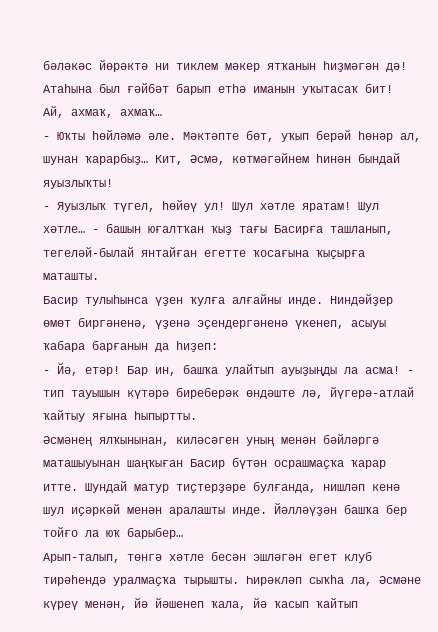бәләкәс йөрәктә ни тиклем мәкер ятҡанын һиҙмәгән дә! Атаһына был ғәйбәт барып етһә иманын уҡытасаҡ бит!
Ай, ахмаҡ, ахмаҡ…
- Юҡты һөйләмә әле. Мәктәпте бөт, уҡып берәй һөнәр ал, шунан ҡарарбыҙ… Кит, Әсмә, көтмәгәйнем һинән бындай яуызлыҡты!
- Яуызлыҡ түгел, һөйөү ул! Шул хәтле яратам! Шул хәтле… - башын юғалтҡан ҡыҙ тағы Басирға ташланып, тегеләй-былай янтайған егетте ҡосағына ҡыҫырға маташты.
Басир тулыһынса үҙен ҡулға алғайны инде. Ниндәйҙер өмөт биргәненә, үҙенә эҫендергәненә үкенеп, асыуы ҡабара барғанын да һиҙеп:
- Йә, етәр! Бар ин, башҡа улайтып ауыҙыңды ла асма! - тип тауышын күтәрә биреберәк өндәште лә, йүгерә-атлай ҡайтыу яғына һыпыртты.
Әсмәнең ялҡынынан, киләсәген уның менән бәйләргә маташыуынан шаңҡыған Басир бүтән осрашмаҫҡа ҡарар итте. Шундай матур тиҫтерҙәре булғанда, нишләп кенә шул иҫәркәй менән аралашты инде. Йәлләүҙән башҡа бер тойғо ла юҡ барыбер…
Арып-талып, төнгә хәтле бесән эшләгән егет клуб тирәһендә уралмаҫҡа тырышты. Һирәкләп сыҡһа ла, Әсмәне күреү менән, йә йәшенеп ҡала, йә ҡасып ҡайтып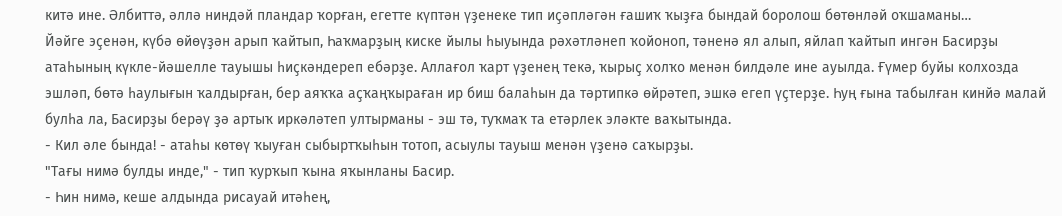китә ине. Әлбиттә, әллә ниндәй пландар ҡорған, егетте күптән үҙенеке тип иҫәпләгән ғашиҡ ҡыҙға бындай боролош бөтөнләй оҡшаманы…
Йәйге эҫенән, күбә өйөүҙән арып ҡайтып, Һаҡмарҙың киске йылы һыуында рәхәтләнеп ҡойоноп, тәненә ял алып, яйлап ҡайтып ингән Басирҙы атаһының күкле-йәшелле тауышы һиҫкәндереп ебәрҙе. Аллағол ҡарт үҙенең текә, ҡырыҫ холҡо менән билдәле ине ауылда. Ғүмер буйы колхозда эшләп, бөтә һаулығын ҡалдырған, бер аяҡҡа аҫҡаңҡыраған ир биш балаһын да тәртипкә өйрәтеп, эшкә егеп үҫтерҙе. Һуң ғына табылған кинйә малай булһа ла, Басирҙы берәү ҙә артыҡ иркәләтеп ултырманы - эш тә, туҡмаҡ та етәрлек эләкте ваҡытында.
- Кил әле бында! - атаһы көтөү ҡыуған сыбыртҡыһын тотоп, асыулы тауыш менән үҙенә саҡырҙы.
"Тағы нимә булды инде," - тип ҡурҡып ҡына яҡынланы Басир.
- Һин нимә, кеше алдында рисауай итәһең,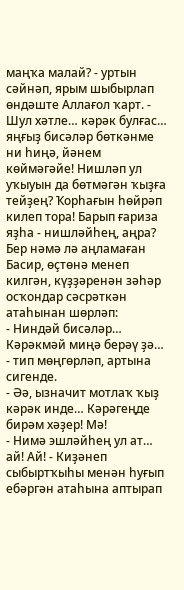маңҡа малай? - уртын сәйнәп, ярым шыбырлап өндәште Аллағол ҡарт. - Шул хәтле… кәрәк булғас… яңғыҙ бисәләр бөткәнме ни һиңә, йәнем көймәгәйе! Нишләп ул уҡыуын да бөтмәгән ҡыҙға тейҙең? Ҡорһағын һөйрәп килеп тора! Барып ғариза яҙһа - нишләйһең, аңра?
Бер нәмә лә аңламаған Басир, өҫтөнә менеп килгән, күҙҙәренән зәһәр осҡондар сәсрәткән атаһынан шөрләп:
- Ниндәй бисәләр… Кәрәкмәй миңә берәү ҙә… - тип мөңгөрләп, артына сигенде.
- Әә, ызначит мотлаҡ ҡыҙ кәрәк инде… Кәрәгеңде бирәм хәҙер! Мә!
- Нимә эшләйһең ул ат… ай! Ай! - Киҙәнеп сыбыртҡыһы менән һуғып ебәргән атаһына аптырап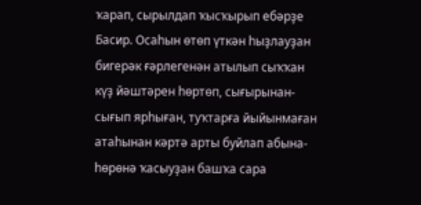ҡарап, сырылдап ҡысҡырып ебәрҙе Басир. Осаһын өтөп үткән һыҙлауҙан бигерәк ғәрлегенән атылып сыҡҡан күҙ йәштәрен һөртөп, сығырынан-сығып ярһыған, туҡтарға йыйынмаған атаһынан кәртә арты буйлап абына-һөрөнә ҡасыуҙан башҡа сара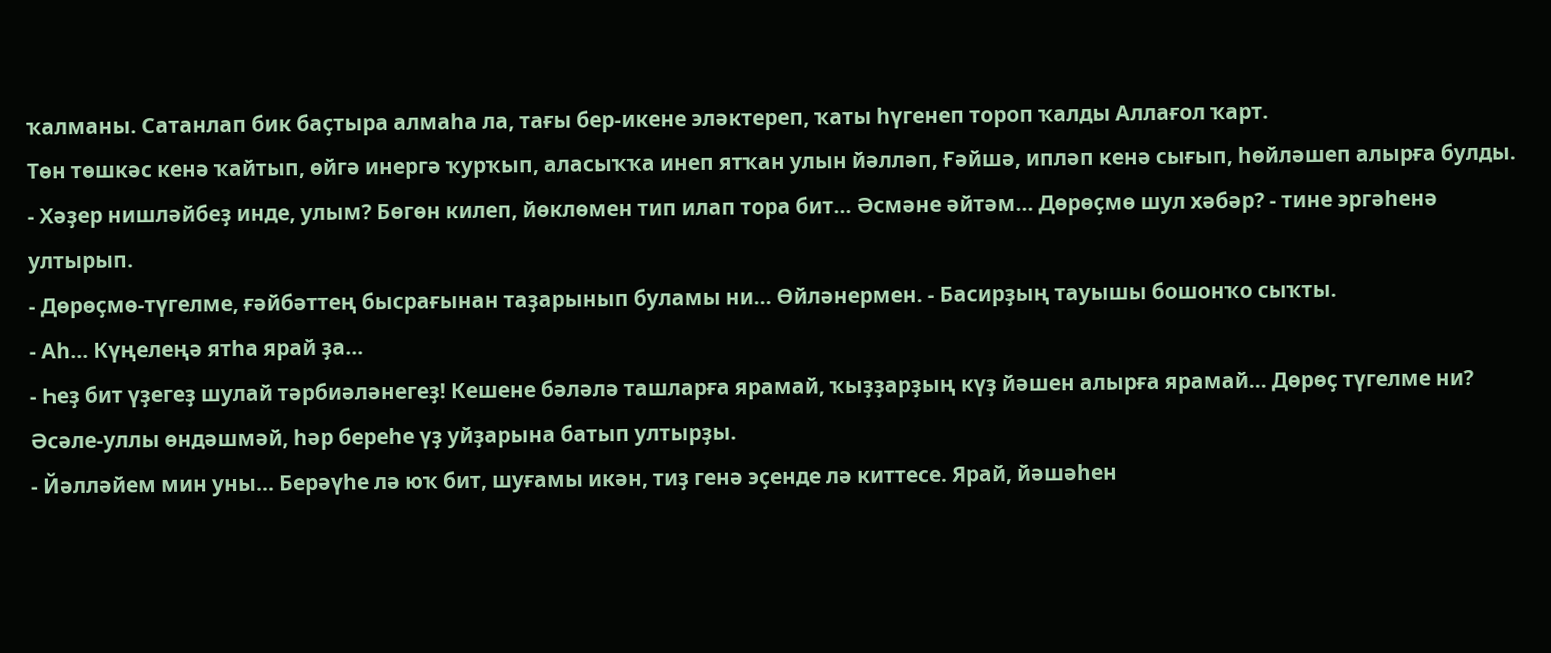ҡалманы. Сатанлап бик баҫтыра алмаһа ла, тағы бер-икене эләктереп, ҡаты һүгенеп тороп ҡалды Аллағол ҡарт.
Төн төшкәс кенә ҡайтып, өйгә инергә ҡурҡып, аласыҡҡа инеп ятҡан улын йәлләп, Ғәйшә, ипләп кенә сығып, һөйләшеп алырға булды.
- Хәҙер нишләйбеҙ инде, улым? Бөгөн килеп, йөклөмен тип илап тора бит… Әсмәне әйтәм… Дөрөҫмө шул хәбәр? - тине эргәһенә ултырып.
- Дөрөҫмө-түгелме, ғәйбәттең бысрағынан таҙарынып буламы ни… Өйләнермен. - Басирҙың тауышы бошонҡо сыҡты.
- Аһ… Күңелеңә ятһа ярай ҙа…
- Һеҙ бит үҙегеҙ шулай тәрбиәләнегеҙ! Кешене бәләлә ташларға ярамай, ҡыҙҙарҙың күҙ йәшен алырға ярамай… Дөрөҫ түгелме ни?
Әсәле-уллы өндәшмәй, һәр береһе үҙ уйҙарына батып ултырҙы.
- Йәлләйем мин уны… Берәүһе лә юҡ бит, шуғамы икән, тиҙ генә эҫенде лә киттесе. Ярай, йәшәһен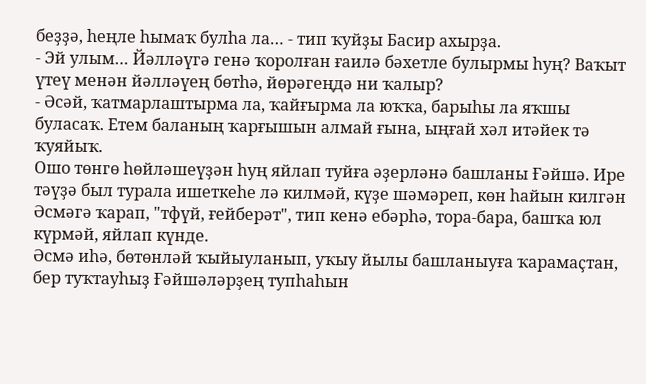беҙҙә, һеңле һымаҡ булһа ла… - тип ҡуйҙы Басир ахырҙа.
- Эй улым… Йәлләүгә генә ҡоролған ғаилә бәхетле булырмы һуң? Ваҡыт үтеү менән йәлләүең бөтһә, йөрәгеңдә ни ҡалыр?
- Әсәй, ҡатмарлаштырма ла, ҡайғырма ла юҡҡа, барыһы ла яҡшы буласаҡ. Етем баланың ҡарғышын алмай ғына, ыңғай хәл итәйек тә ҡуяйыҡ.
Ошо төнгө һөйләшеүҙән һуң яйлап туйға әҙерләнә башланы Ғәйшә. Ире тәүҙә был турала ишеткеһе лә килмәй, күҙе шәмәреп, көн һайын килгән Әсмәгә ҡарап, "тфүй, ғейберәт", тип кенә ебәрһә, тора-бара, башҡа юл күрмәй, яйлап күнде.
Әсмә иһә, бөтөнләй ҡыйыуланып, уҡыу йылы башланыуға ҡарамаҫтан, бер туҡтауһыҙ Ғәйшәләрҙең тупһаһын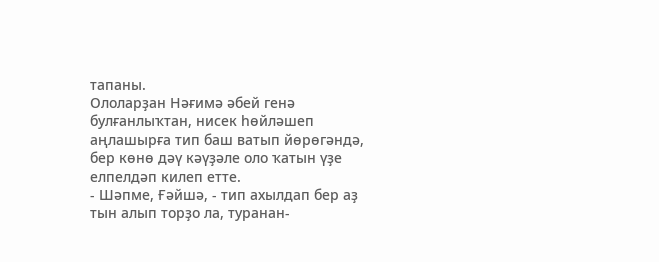тапаны.
Ололарҙан Нәғимә әбей генә булғанлыҡтан, нисек һөйләшеп аңлашырға тип баш ватып йөрөгәндә, бер көнө дәү кәүҙәле оло ҡатын үҙе елпелдәп килеп етте.
- Шәпме, Ғәйшә, - тип ахылдап бер аҙ тын алып торҙо ла, туранан-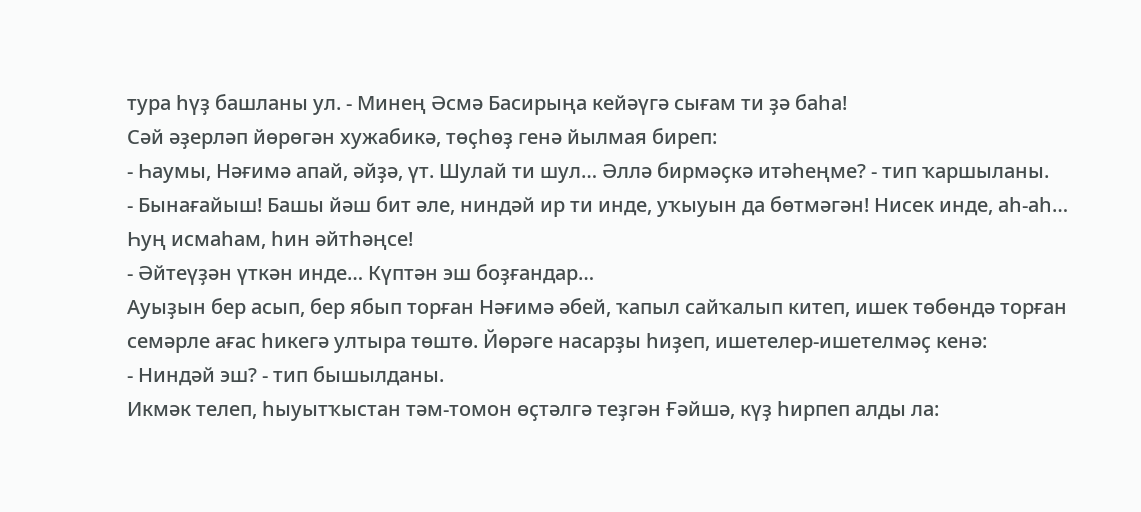тура һүҙ башланы ул. - Минең Әсмә Басирыңа кейәүгә сығам ти ҙә баһа!
Сәй әҙерләп йөрөгән хужабикә, төҫһөҙ генә йылмая биреп:
- Һаумы, Нәғимә апай, әйҙә, үт. Шулай ти шул… Әллә бирмәҫкә итәһеңме? - тип ҡаршыланы.
- Бынағайыш! Башы йәш бит әле, ниндәй ир ти инде, уҡыуын да бөтмәгән! Нисек инде, аһ-аһ… Һуң исмаһам, һин әйтһәңсе!
- Әйтеүҙән үткән инде… Күптән эш боҙғандар…
Ауыҙын бер асып, бер ябып торған Нәғимә әбей, ҡапыл сайҡалып китеп, ишек төбөндә торған семәрле ағас һикегә ултыра төштө. Йөрәге насарҙы һиҙеп, ишетелер-ишетелмәҫ кенә:
- Ниндәй эш? - тип бышылданы.
Икмәк телеп, һыуытҡыстан тәм-томон өҫтәлгә теҙгән Ғәйшә, күҙ һирпеп алды ла: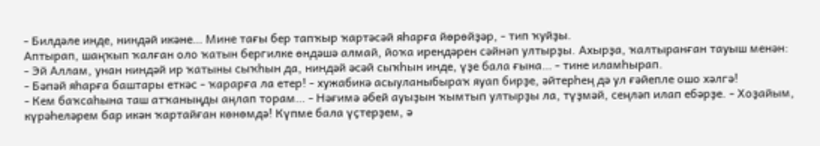- Билдәле инде, ниндәй икәне… Мине тағы бер тапҡыр ҡартәсәй яһарға йөрөйҙәр, - тип ҡуйҙы.
Аптырап, шаңҡып ҡалған оло ҡатын бергилке өндәшә алмай, йоҡа ирендәрен сәйнәп ултырҙы. Ахырҙа, ҡалтыранған тауыш менән:
- Эй Аллам, унан ниндәй ир ҡатыны сыҡһын да, ниндәй әсәй сыҡһын инде, үҙе бала ғына… - тине иламһырап.
- Бәпәй яһарға баштары еткәс - ҡарарға ла етер! - хужабикә асыуланыбыраҡ яуап бирҙе, әйтерһең дә ул ғәйепле ошо хәлгә!
- Кем баҡсаһына таш атҡаныңды аңлап торам… - Нәғимә әбей ауыҙын ҡымтып ултырҙы ла, түҙмәй, сеңләп илап ебәрҙе. - Хоҙайым, күрәһеләрем бар икән ҡартайған көнөмдә! Күпме бала үҫтерҙем, ә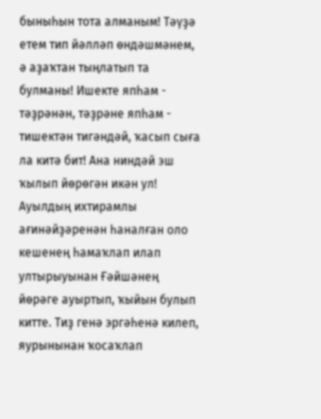быныһын тота алманым! Тәүҙә етем тип йәлләп өндәшмәнем, ә аҙаҡтан тыңлатып та булманы! Ишекте япһам - тәҙрәнән, тәҙрәне япһам - тишектән тигәндәй, ҡасып сыға ла китә бит! Ана ниндәй эш ҡылып йөрөгән икән ул!
Ауылдың ихтирамлы ағинәйҙәренән һаналған оло кешенең һамаҡлап илап ултырыуынан Ғәйшәнең йөрәге ауыртып, ҡыйын булып китте. Тиҙ генә эргәһенә килеп, яурынынан ҡосаҡлап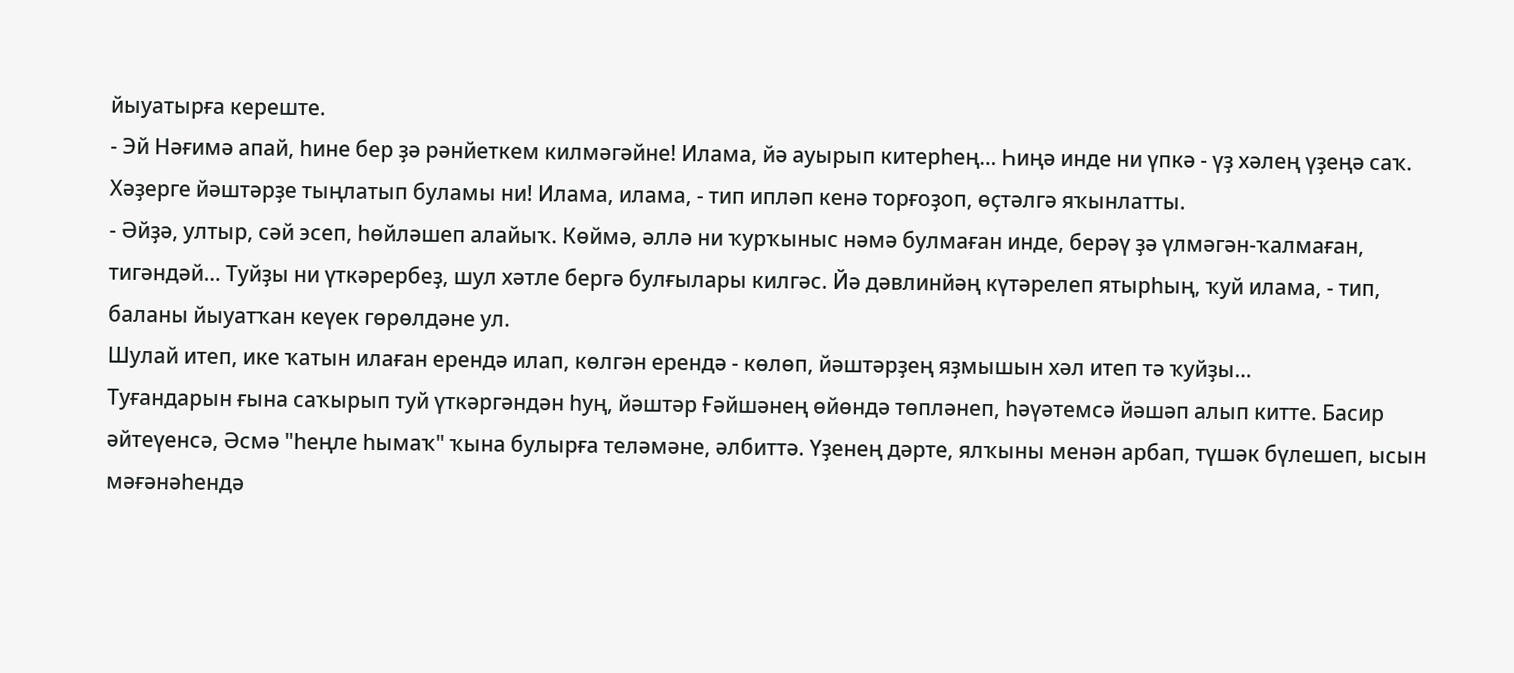йыуатырға кереште.
- Эй Нәғимә апай, һине бер ҙә рәнйеткем килмәгәйне! Илама, йә ауырып китерһең… Һиңә инде ни үпкә - үҙ хәлең үҙеңә саҡ. Хәҙерге йәштәрҙе тыңлатып буламы ни! Илама, илама, - тип ипләп кенә торғоҙоп, өҫтәлгә яҡынлатты.
- Әйҙә, ултыр, сәй эсеп, һөйләшеп алайыҡ. Көймә, әллә ни ҡурҡыныс нәмә булмаған инде, берәү ҙә үлмәгән-ҡалмаған, тигәндәй… Туйҙы ни үткәрербеҙ, шул хәтле бергә булғылары килгәс. Йә дәвлинйәң күтәрелеп ятырһың, ҡуй илама, - тип, баланы йыуатҡан кеүек гөрөлдәне ул.
Шулай итеп, ике ҡатын илаған ерендә илап, көлгән ерендә - көлөп, йәштәрҙең яҙмышын хәл итеп тә ҡуйҙы…
Туғандарын ғына саҡырып туй үткәргәндән һуң, йәштәр Ғәйшәнең өйөндә төпләнеп, һәүәтемсә йәшәп алып китте. Басир әйтеүенсә, Әсмә "һеңле һымаҡ" ҡына булырға теләмәне, әлбиттә. Үҙенең дәрте, ялҡыны менән арбап, түшәк бүлешеп, ысын мәғәнәһендә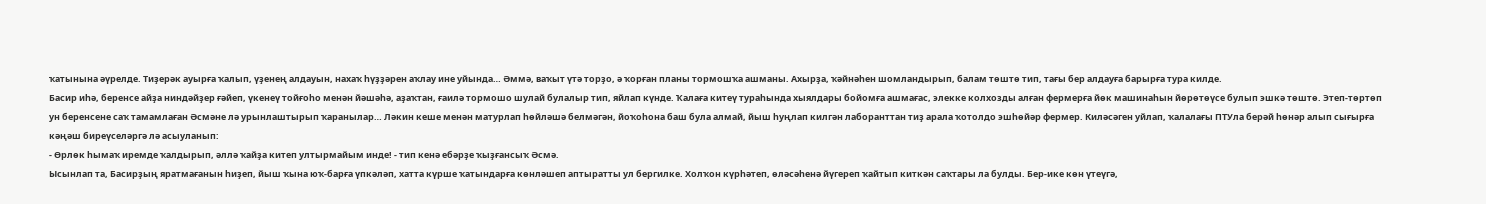ҡатынына әүрелде. Тиҙерәк ауырға ҡалып, үҙенең алдауын, нахаҡ һүҙҙәрен аҡлау ине уйында… Әммә, ваҡыт үтә торҙо, ә ҡорған планы тормошҡа ашманы. Ахырҙа, ҡәйнәһен шомландырып, балам төштө тип, тағы бер алдауға барырға тура килде.
Басир иһә, беренсе айҙа ниндәйҙер ғәйеп, үкенеү тойғоһо менән йәшәһә, аҙаҡтан, ғаилә тормошо шулай булалыр тип, яйлап күнде. Ҡалаға китеү тураһында хыялдары бойомға ашмағас, элекке колхозды алған фермерға йөк машинаһын йөрөтөүсе булып эшкә төштө. Этеп-төртөп ун беренсене саҡ тамамлаған Әсмәне лә урынлаштырып ҡаранылар… Ләкин кеше менән матурлап һөйләшә белмәгән, йоҡоһона баш була алмай, йыш һуңлап килгән лаборанттан тиҙ арала ҡотолдо эшһөйәр фермер. Киләсәген уйлап, ҡалалағы ПТУла берәй һөнәр алып сығырға кәңәш биреүселәргә лә асыуланып:
- Өрлөк һымаҡ иремде ҡалдырып, әллә ҡайҙа китеп ултырмайым инде! - тип кенә ебәрҙе ҡыҙғансыҡ Әсмә.
Ысынлап та, Басирҙың яратмағанын һиҙеп, йыш ҡына юҡ-барға үпкәләп, хатта күрше ҡатындарға көнләшеп аптыратты ул бергилке. Холҡон күрһәтеп, өләсәһенә йүгереп ҡайтып киткән саҡтары ла булды. Бер-ике көн үтеүгә,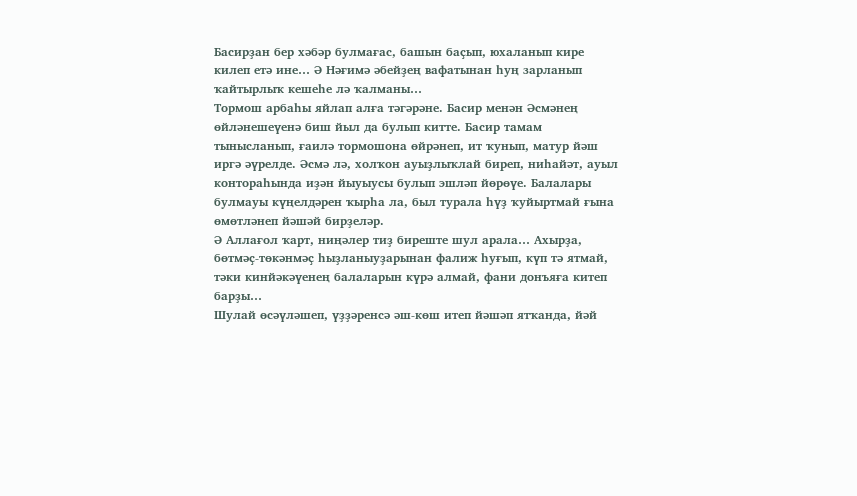Басирҙан бер хәбәр булмағас, башын баҫып, юхаланып кире килеп етә ине… Ә Нәғимә әбейҙең вафатынан һуң зарланып ҡайтырлыҡ кешеһе лә ҡалманы…
Тормош арбаһы яйлап алға тәгәрәне. Басир менән Әсмәнең өйләнешеүенә биш йыл да булып китте. Басир тамам тынысланып, ғаилә тормошона өйрәнеп, ит ҡунып, матур йәш иргә әүрелде. Әсмә лә, холҡон ауыҙлыҡлай биреп, ниһайәт, ауыл контораһында иҙән йыуыусы булып эшләп йөрөүе. Балалары булмауы күңелдәрен ҡырһа ла, был турала һүҙ ҡуйыртмай ғына өмөтләнеп йәшәй бирҙеләр.
Ә Аллағол ҡарт, ниңәлер тиҙ биреште шул арала… Ахырҙа, бөтмәҫ-төкәнмәҫ һыҙланыуҙарынан фалиж һуғып, күп тә ятмай, тәки кинйәкәүенең балаларын күрә алмай, фани донъяға китеп барҙы…
Шулай өсәүләшеп, үҙҙәренсә әш-көш итеп йәшәп ятҡанда, йәй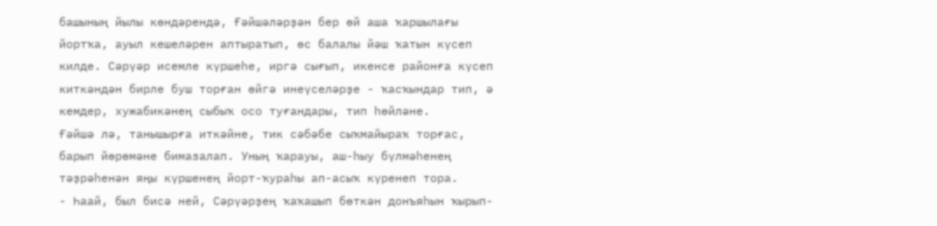башының йылы көндәрендә, Ғәйшәләрҙән бер өй аша ҡаршылағы йортҡа, ауыл кешеләрен аптыратып, өс балалы йәш ҡатын күсеп килде. Сәрүәр исемле күршеһе, иргә сығып, икенсе районға күсеп киткәндән бирле буш торған өйгә инеүселәрҙе - ҡасҡындар тип, ә кемдер, хужабикәнең сыбыҡ осо туғандары, тип һөйләне.
Ғәйшә лә, танышырға иткәйне, тик сәбәбе сыҡмайыраҡ торғас, барып йөрөмәне бимазалап. Уның ҡарауы, аш-һыу бүлмәһенең тәҙрәһенән яңы күршенең йорт-ҡураһы ап-асыҡ күренеп тора.
- Һаай, был бисә ней, Сәрүәрҙең ҡаҡашып бөткән донъяһын ҡырып-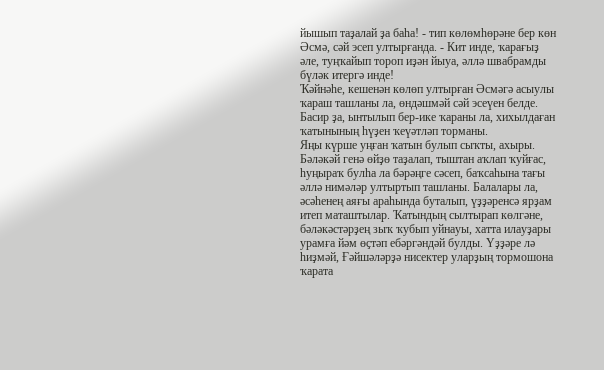йышып таҙалай ҙа баһа! - тип көлөмһөрәне бер көн Әсмә, сәй эсеп ултырғанда. - Кит инде, ҡарағыҙ әле, туңҡайып тороп иҙән йыуа, әллә швабрамды бүләк итергә инде!
Ҡәйнәһе, кешенән көлөп ултырған Әсмәгә асыулы ҡараш ташланы ла, өндәшмәй сәй эсеүен белде. Басир ҙа, ынтылып бер-ике ҡараны ла, хихылдаған ҡатынының һүҙен ҡеүәтләп торманы.
Яңы күрше уңған ҡатын булып сыҡты, ахыры. Бәләкәй генә өйҙө таҙалап, тыштан аҡлап ҡуйғас, һуңыраҡ булһа ла бәрәңге сәсеп, баҡсаһына тағы әллә нимәләр ултыртып ташланы. Балалары ла, әсәһенең аяғы араһында буталып, үҙҙәренсә ярҙам итеп маташтылар. Ҡатындың сылтырап көлгәне, бәләкәстәрҙең зыҡ ҡубып уйнауы, хатта илауҙары урамға йәм өҫтәп ебәргәндәй булды. Үҙҙәре лә һиҙмәй, Ғәйшәләрҙә нисектер уларҙың тормошона ҡарата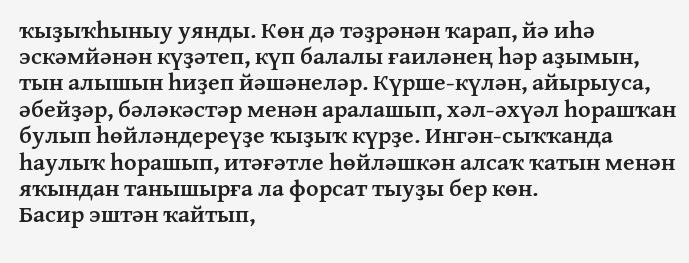ҡыҙыҡһыныу уянды. Көн дә тәҙрәнән ҡарап, йә иһә эскәмйәнән күҙәтеп, күп балалы ғаиләнең һәр аҙымын, тын алышын һиҙеп йәшәнеләр. Күрше-күлән, айырыуса, әбейҙәр, бәләкәстәр менән аралашып, хәл-әхүәл һорашҡан булып һөйләндереүҙе ҡыҙыҡ күрҙе. Ингән-сыҡҡанда һаулыҡ һорашып, итәғәтле һөйләшкән алсаҡ ҡатын менән яҡындан танышырға ла форсат тыуҙы бер көн.
Басир эштән ҡайтып,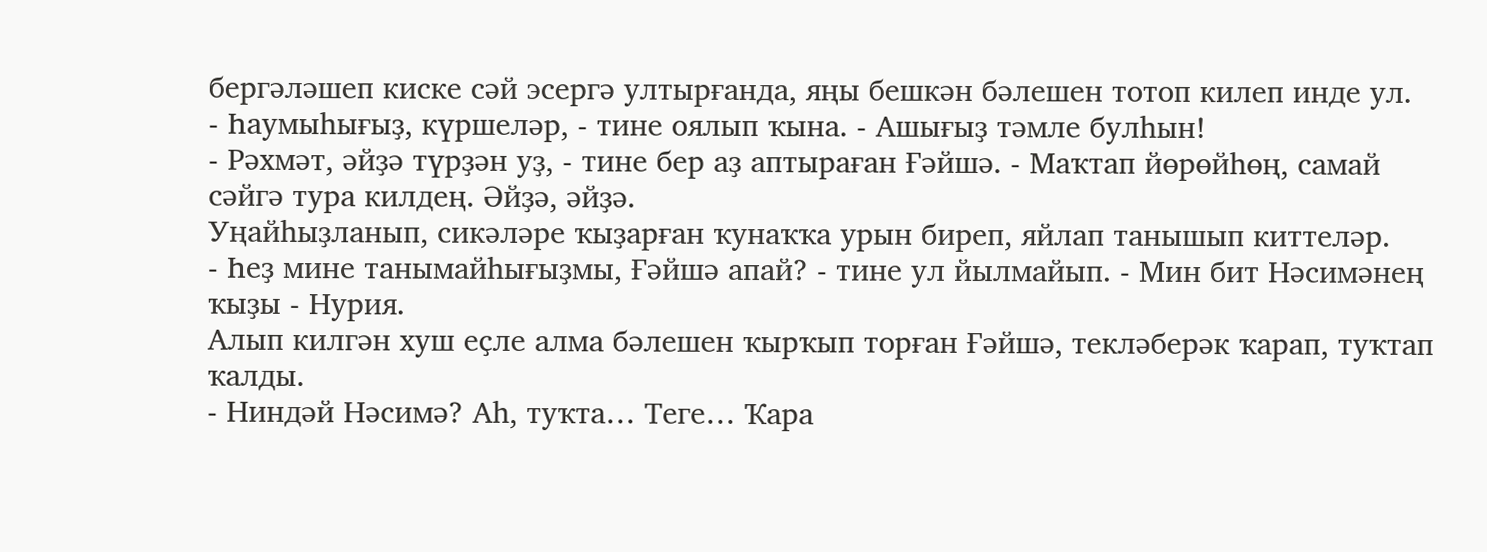бергәләшеп киске сәй эсергә ултырғанда, яңы бешкән бәлешен тотоп килеп инде ул.
- Һаумыһығыҙ, күршеләр, - тине оялып ҡына. - Ашығыҙ тәмле булһын!
- Рәхмәт, әйҙә түрҙән уҙ, - тине бер аҙ аптыраған Ғәйшә. - Маҡтап йөрөйһөң, самай сәйгә тура килдең. Әйҙә, әйҙә.
Уңайһыҙланып, сикәләре ҡыҙарған ҡунаҡҡа урын биреп, яйлап танышып киттеләр.
- Һеҙ мине танымайһығыҙмы, Ғәйшә апай? - тине ул йылмайып. - Мин бит Нәсимәнең ҡыҙы - Нурия.
Алып килгән хуш еҫле алма бәлешен ҡырҡып торған Ғәйшә, текләберәк ҡарап, туҡтап ҡалды.
- Ниндәй Нәсимә? Аһ, туҡта… Теге… Ҡара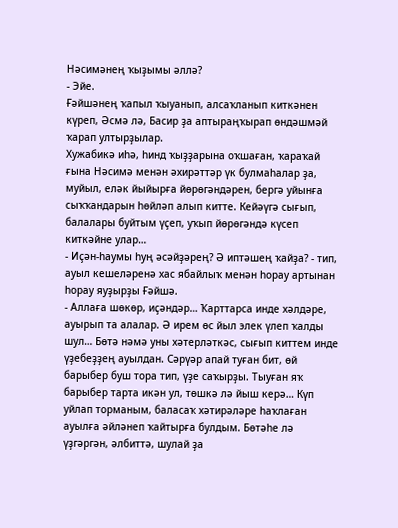Нәсимәнең ҡыҙымы әллә?
- Эйе.
Ғәйшәнең ҡапыл ҡыуанып, алсаҡланып киткәнен күреп, Әсмә лә, Басир ҙа аптыраңҡырап өндәшмәй ҡарап ултырҙылар.
Хужабикә иһә, һинд ҡыҙҙарына оҡшаған, ҡараҡай ғына Нәсимә менән әхирәттәр үк булмаһалар ҙа, муйыл, еләк йыйырға йөрөгәндәрен, бергә уйынға сыҡҡандарын һөйләп алып китте. Кейәүгә сығып, балалары буйтым үҫеп, уҡып йөрөгәндә күсеп киткәйне улар…
- Иҫән-һаумы һуң әсәйҙәрең? Ә иптәшең ҡайҙа? - тип, ауыл кешеләренә хас ябайлыҡ менән һорау артынан һорау яуҙырҙы Ғәйшә.
- Аллаға шөкөр, иҫәндәр… Ҡарттарса инде хәлдәре, ауырып та алалар. Ә ирем өс йыл элек үлеп ҡалды шул… Бөтә нәмә уны хәтерләткәс, сығып киттем инде үҙебеҙҙең ауылдан. Сәрүәр апай туған бит, өй барыбер буш тора тип, үҙе саҡырҙы. Тыуған яҡ барыбер тарта икән ул, төшкә лә йыш керә… Күп уйлап торманым, баласаҡ хәтирәләре һаҡлаған ауылға әйләнеп ҡайтырға булдым. Бөтәһе лә үҙгәргән, әлбиттә, шулай ҙа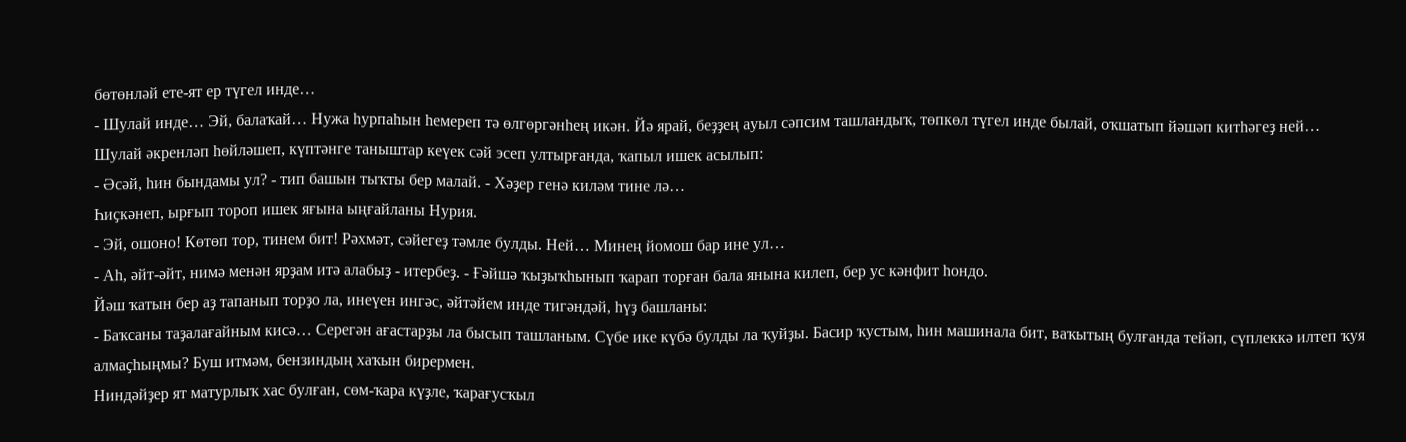бөтөнләй ете-ят ер түгел инде…
- Шулай инде… Эй, балаҡай… Нужа һурпаһын һемереп тә өлгөргәнһең икән. Йә ярай, беҙҙең ауыл сәпсим ташландыҡ, төпкөл түгел инде былай, оҡшатып йәшәп китһәгеҙ ней…
Шулай әкренләп һөйләшеп, күптәнге таныштар кеүек сәй эсеп ултырғанда, ҡапыл ишек асылып:
- Әсәй, һин бындамы ул? - тип башын тыҡты бер малай. - Хәҙер генә киләм тине лә…
Һиҫкәнеп, ырғып тороп ишек яғына ыңғайланы Нурия.
- Эй, ошоно! Көтөп тор, тинем бит! Рәхмәт, сәйегеҙ тәмле булды. Ней… Минең йомош бар ине ул…
- Аһ, әйт-әйт, нимә менән ярҙам итә алабыҙ - итербеҙ. - Ғәйшә ҡыҙыҡһынып ҡарап торған бала янына килеп, бер ус кәнфит һондо.
Йәш ҡатын бер аҙ тапанып торҙо ла, инеүен ингәс, әйтәйем инде тигәндәй, һүҙ башланы:
- Баҡсаны таҙалағайным кисә… Серегән ағастарҙы ла бысып ташланым. Сүбе ике күбә булды ла ҡуйҙы. Басир ҡустым, һин машинала бит, ваҡытың булғанда тейәп, сүплеккә илтеп ҡуя алмаҫһыңмы? Буш итмәм, бензиндың хаҡын бирермен.
Ниндәйҙер ят матурлыҡ хас булған, сөм-ҡара күҙле, ҡарағусҡыл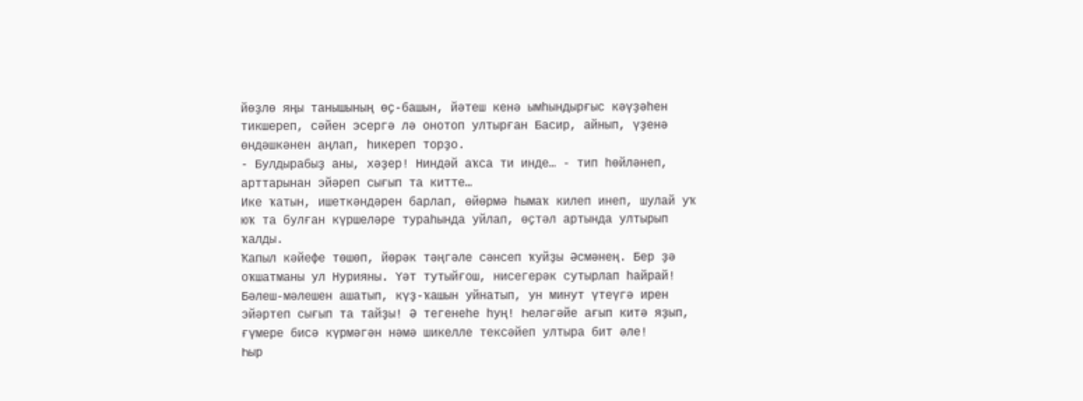йөҙлө яңы танышының өҫ-башын, йәтеш кенә ымһындырғыс кәүҙәһен тикшереп, сәйен эсергә лә онотоп ултырған Басир, айнып, үҙенә өндәшкәнен аңлап, һикереп торҙо.
- Булдырабыҙ аны, хәҙер! Ниндәй аҡса ти инде… - тип һөйләнеп, арттарынан эйәреп сығып та китте…
Ике ҡатын, ишеткәндәрен барлап, өйөрмә һымаҡ килеп инеп, шулай уҡ юҡ та булған күршеләре тураһында уйлап, өҫтәл артында ултырып ҡалды.
Ҡапыл кәйефе төшөп, йөрәк тәңгәле сәнсеп ҡуйҙы Әсмәнең. Бер ҙә оҡшатманы ул Нурияны. Үәт тутыйғош, нисегерәк сутырлап һайрай! Бәлеш-мәлешен ашатып, күҙ-ҡашын уйнатып, ун минут үтеүгә ирен эйәртеп сығып та тайҙы! Ә тегенеһе һуң! Һеләгәйе ағып китә яҙып, ғүмере бисә күрмәгән нәмә шикелле тексәйеп ултыра бит әле!
Һыр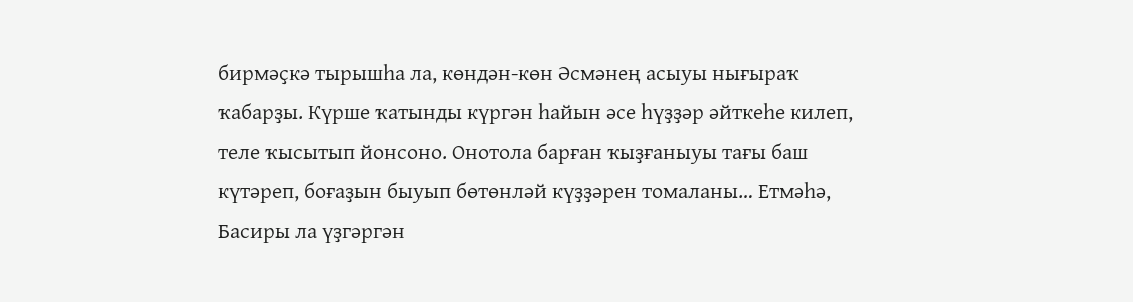бирмәҫкә тырышһа ла, көндән-көн Әсмәнең асыуы нығыраҡ ҡабарҙы. Күрше ҡатынды күргән һайын әсе һүҙҙәр әйткеһе килеп, теле ҡысытып йонсоно. Онотола барған ҡыҙғаныуы тағы баш күтәреп, боғаҙын быуып бөтөнләй күҙҙәрен томаланы… Етмәһә, Басиры ла үҙгәргән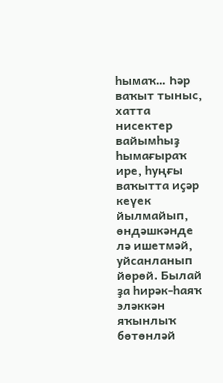һымаҡ… Һәр ваҡыт тыныс, хатта нисектер вайымһыҙ һымағыраҡ ире, һуңғы ваҡытта иҫәр кеүек йылмайып, өндәшкәнде лә ишетмәй, уйсанланып йөрөй. Былай ҙа һирәк-һаяҡ эләккән яҡынлыҡ бөтөнләй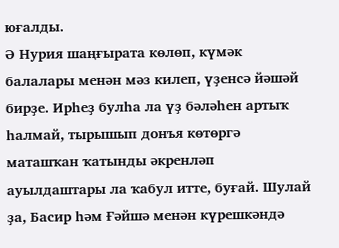юғалды.
Ә Нурия шаңғырата көлөп, күмәк балалары менән мәз килеп, үҙенсә йәшәй бирҙе. Ирһеҙ булһа ла үҙ бәләһен артыҡ һалмай, тырышып донъя көтөргә маташҡан ҡатынды әкренләп ауылдаштары ла ҡабул итте, буғай. Шулай ҙа, Басир һәм Ғәйшә менән күрешкәндә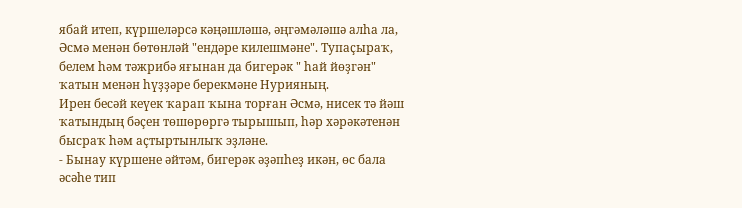ябай итеп, күршеләрсә кәңәшләшә, әңгәмәләшә алһа ла, Әсмә менән бөтөнләй "ендәре килешмәне". Тупаҫыраҡ, белем һәм тәжрибә яғынан да бигерәк " һай йөҙгән" ҡатын менән һүҙҙәре берекмәне Нурияның.
Ирен бесәй кеүек ҡарап ҡына торған Әсмә, нисек тә йәш ҡатындың бәҫен төшөрөргә тырышып, һәр хәрәкәтенән бысраҡ һәм аҫтыртынлыҡ эҙләне.
- Бынау күршене әйтәм, бигерәк әҙәпһеҙ икән, өс бала әсәһе тип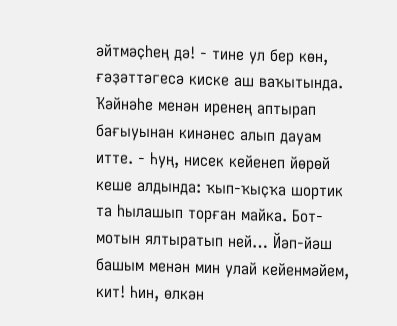әйтмәҫһең дә! - тине ул бер көн, ғәҙәттәгесә киске аш ваҡытында. Ҡәйнәһе менән иренең аптырап бағыуынан кинәнес алып дауам итте. - Һуң, нисек кейенеп йөрөй кеше алдында: ҡып-ҡыҫҡа шортик та һылашып торған майка. Бот-мотын ялтыратып ней… Йәп-йәш башым менән мин улай кейенмәйем, кит! Һин, өлкән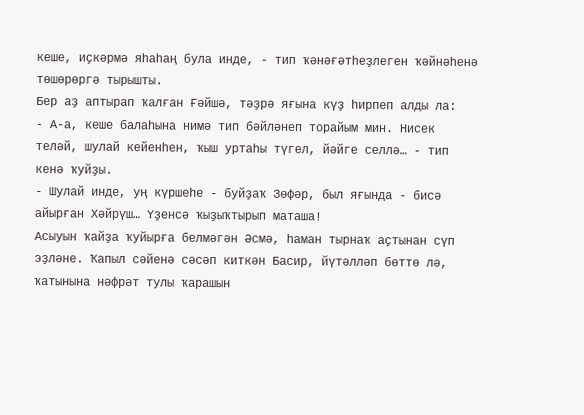кеше, иҫкәрмә яһаһаң була инде, - тип ҡәнәғәтһеҙлеген ҡәйнәһенә төшөрөргә тырышты.
Бер аҙ аптырап ҡалған Ғәйшә, тәҙрә яғына күҙ һирпеп алды ла:
- А-а, кеше балаһына нимә тип бәйләнеп торайым мин. Нисек теләй, шулай кейенһен, ҡыш уртаһы түгел, йәйге селлә… - тип кенә ҡуйҙы.
- Шулай инде, уң күршеһе - буйҙаҡ Зөфәр, был яғында - бисә айырған Хәйрүш… Үҙенсә ҡыҙыҡтырып маташа!
Асыуын ҡайҙа ҡуйырға белмәгән Әсмә, һаман тырнаҡ аҫтынан сүп эҙләне. Ҡапыл сәйенә сәсәп киткән Басир, йүтәлләп бөттө лә, ҡатынына нәфрәт тулы ҡарашын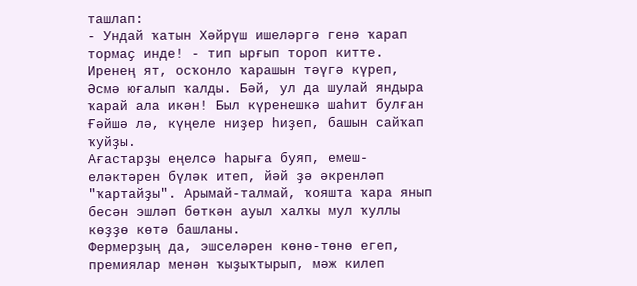ташлап:
- Ундай ҡатын Хәйрүш ишеләргә генә ҡарап тормаҫ инде! - тип ырғып тороп китте.
Иренең ят, осҡонло ҡарашын тәүгә күреп, Әсмә юғалып ҡалды. Бәй, ул да шулай яндыра ҡарай ала икән! Был күренешкә шаһит булған Ғәйшә лә, күңеле ниҙер һиҙеп, башын сайҡап ҡуйҙы.
Ағастарҙы еңелсә һарыға буяп, емеш-еләктәрен бүләк итеп, йәй ҙә әкренләп "ҡартайҙы". Арымай-талмай, ҡояшта ҡара янып бесән эшләп бөткән ауыл халҡы мул ҡуллы көҙҙө көтә башланы.
Фермерҙың да, эшселәрен көнө-төнө егеп, премиялар менән ҡыҙыҡтырып, мәж килеп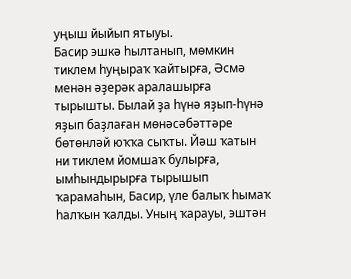уңыш йыйып ятыуы.
Басир эшкә һылтанып, мөмкин тиклем һуңыраҡ ҡайтырға, Әсмә менән әҙерәк аралашырға тырышты. Былай ҙа һүнә яҙып-һүнә яҙып баҙлаған мөнәсәбәттәре бөтөнләй юҡҡа сыҡты. Йәш ҡатын ни тиклем йомшаҡ булырға, ымһындырырға тырышып ҡарамаһын, Басир, үле балыҡ һымаҡ һалҡын ҡалды. Уның ҡарауы, эштән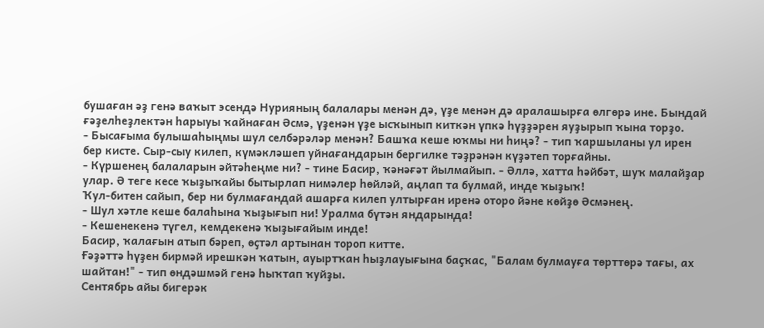бушаған әҙ генә ваҡыт эсендә Нурияның балалары менән дә, үҙе менән дә аралашырға өлгөрә ине. Бындай ғәҙелһеҙлектән һарыуы ҡайнаған Әсмә, үҙенән үҙе ысҡынып киткән үпкә һүҙҙәрен яуҙырып ҡына торҙо.
- Бысағыма булышаһыңмы шул селбәрәләр менән? Башҡа кеше юҡмы ни һиңә? - тип ҡаршыланы ул ирен бер кисте. Сыр-сыу килеп, күмәкләшеп уйнағандарын бергилке тәҙрәнән күҙәтеп торғайны.
- Күршенең балаларын әйтәһеңме ни? - тине Басир, ҡәнәғәт йылмайып. - Әллә, хатта һәйбәт, шуҡ малайҙар улар. Ә теге кесе ҡыҙыҡайы бытырлап нимәлер һөйләй, аңлап та булмай, инде ҡыҙыҡ!
Ҡул-битен сайып, бер ни булмағандай ашарға килеп ултырған иренә оторо йәне көйҙө Әсмәнең.
- Шул хәтле кеше балаһына ҡыҙығып ни! Уралма бүтән яндарында!
- Кешенекенә түгел, кемдекенә ҡыҙығайым инде!
Басир, ҡалағын атып бәреп, өҫтәл артынан тороп китте.
Ғәҙәттә һүҙен бирмәй ирешкән ҡатын, ауыртҡан һыҙлауығына баҫҡас, "Балам булмауға төрттөрә тағы, ах шайтан!" - тип өндәшмәй генә һыҡтап ҡуйҙы.
Сентябрь айы бигерәк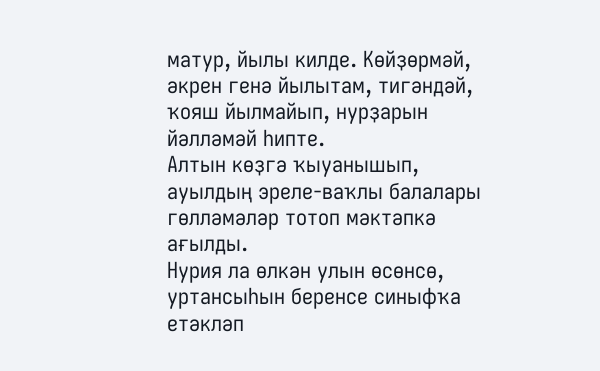матур, йылы килде. Көйҙөрмәй, әкрен генә йылытам, тигәндәй, ҡояш йылмайып, нурҙарын йәлләмәй һипте.
Алтын көҙгә ҡыуанышып, ауылдың эреле-ваҡлы балалары гөлләмәләр тотоп мәктәпкә ағылды.
Нурия ла өлкән улын өсөнсө, уртансыһын беренсе синыфҡа етәкләп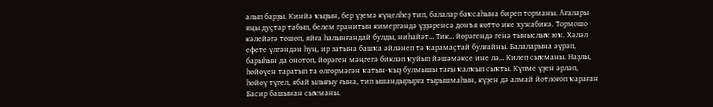алып барҙы. Кинйә ҡыҙын, бер үҙемә күңелһеҙ тип, балалар баҡсаһына биреп торманы. Ағалары яңы дуҫтар табып, белем гранитын кимергәндә үҙҙәренсә донъя көттө ике хужабикә. Тормошо кәлейәгә төшөп, яйға һалынғандай булды, ниһайәт… Тик… йөрәгендә генә тыныслыҡ юҡ. Хәләл ефете үлгәндән һуң, ир затына башҡа әйләнеп тә ҡарамаҫтай булғайны. Балаларына әүрәп, барыһын да онотоп, йөрәген мәңгегә бикләп ҡуйып йәшәмәксе ине лә… Килеп сыҡманы. Наҙлы, һөйөүен таратып та өлгөрмәгән ҡатын-ҡыҙ булмышы тағы ҡалҡып сыҡты. Күпме үҙен әрләп, һөйөү түгел, ябай ылығыу ғына, тип ышандырырға тырышмаһын, күҙен дә алмай йотлоғоп ҡараған Басир башынан сыҡманы.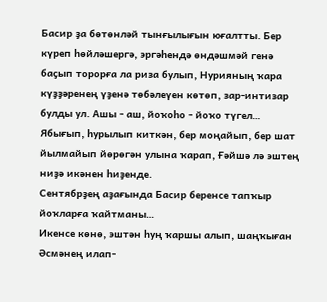Басир ҙа бөтөнләй тынғылығын юғалтты. Бер күреп һөйләшергә, эргәһендә өндәшмәй генә баҫып торорға ла риза булып, Нурияның ҡара күҙҙәренең үҙенә төбәлеүен көтөп, зар-интизар булды ул. Ашы - аш, йоҡоһо - йоҡо түгел… Ябығып, һурылып киткән, бер моңайып, бер шат йылмайып йөрөгән улына ҡарап, Ғәйшә лә эштең ниҙә икәнен һиҙенде.
Сентябрҙең аҙағында Басир беренсе тапҡыр йоҡларға ҡайтманы…
Икенсе көнө, эштән һуң ҡаршы алып, шаңҡыған Әсмәнең илап-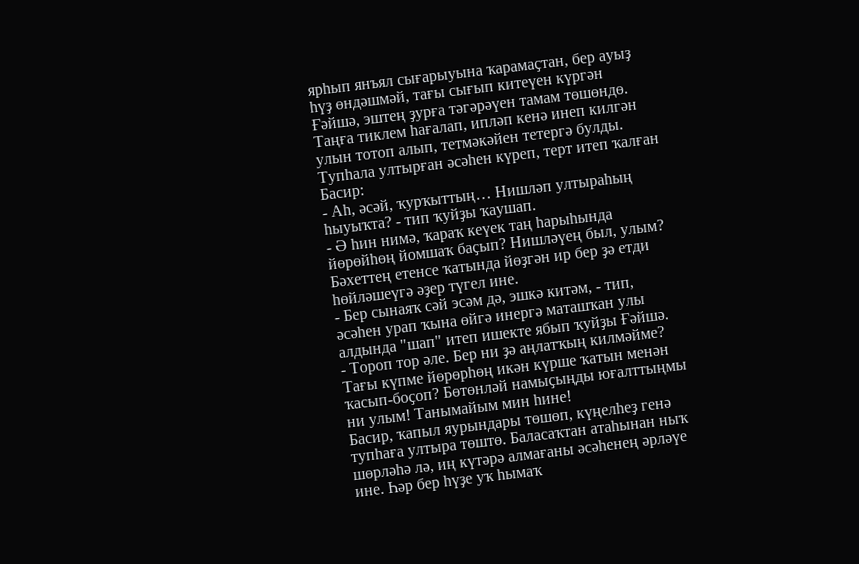ярһып янъял сығарыуына ҡарамаҫтан, бер ауыҙ һүҙ өндәшмәй, тағы сығып китеүен күргән Ғәйшә, эштең ҙурға тәгәрәүен тамам төшөндө.
Таңға тиклем һағалап, ипләп кенә инеп килгән улын тотоп алып, тетмәкәйен тетергә булды.
Тупһала ултырған әсәһен күреп, терт итеп ҡалған Басир:
- Аһ, әсәй, ҡурҡыттың… Нишләп ултыраһың һыуыҡта? - тип ҡуйҙы ҡаушап.
- Ә һин нимә, ҡараҡ кеүек таң һарыһында йөрөйһөң йомшаҡ баҫып? Нишләүең был, улым?
Бәхеттең етенсе ҡатында йөҙгән ир бер ҙә етди һөйләшеүгә әҙер түгел ине.
- Бер сынаяҡ сәй эсәм дә, эшкә китәм, - тип, әсәһен урап ҡына өйгә инергә маташҡан улы алдында "шап" итеп ишекте ябып ҡуйҙы Ғәйшә.
- Тороп тор әле. Бер ни ҙә аңлатҡың килмәйме? Тағы күпме йөрөрһөң икән күрше ҡатын менән ҡасып-боҫоп? Бөтөнләй намыҫыңды юғалттыңмы ни улым! Танымайым мин һине!
Басир, ҡапыл яурындары төшөп, күңелһеҙ генә тупһаға ултыра төштө. Баласаҡтан атаһынан ныҡ шөрләһә лә, иң күтәрә алмағаны әсәһенең әрләүе ине. Һәр бер һүҙе уҡ һымаҡ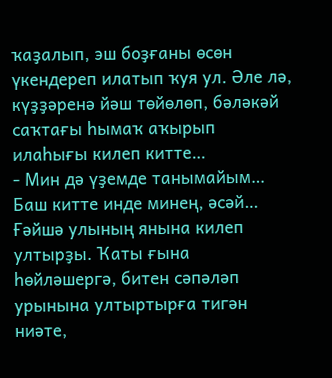ҡаҙалып, эш боҙғаны өсөн үкендереп илатып ҡуя ул. Әле лә, күҙҙәренә йәш төйөлөп, бәләкәй саҡтағы һымаҡ аҡырып илаһығы килеп китте…
- Мин дә үҙемде танымайым… Баш китте инде минең, әсәй…
Ғәйшә улының янына килеп ултырҙы. Ҡаты ғына һөйләшергә, битен сәпәләп урынына ултыртырға тигән ниәте,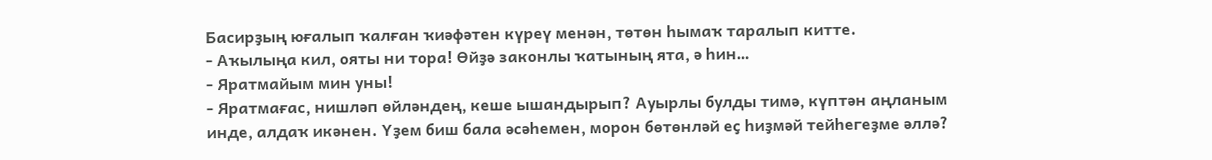Басирҙың юғалып ҡалған ҡиәфәтен күреү менән, төтөн һымаҡ таралып китте.
- Аҡылыңа кил, ояты ни тора! Өйҙә законлы ҡатының ята, ә һин…
- Яратмайым мин уны!
- Яратмағас, нишләп өйләндең, кеше ышандырып? Ауырлы булды тимә, күптән аңланым инде, алдаҡ икәнен. Үҙем биш бала әсәһемен, морон бөтөнләй еҫ һиҙмәй тейһегеҙме әллә?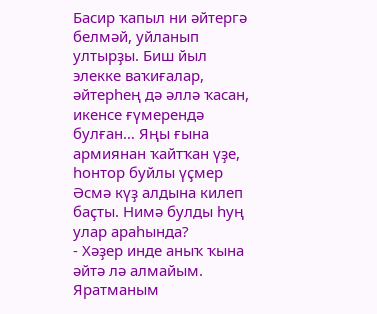Басир ҡапыл ни әйтергә белмәй, уйланып ултырҙы. Биш йыл элекке ваҡиғалар, әйтерһең дә әллә ҡасан, икенсе ғүмерендә булған… Яңы ғына армиянан ҡайтҡан үҙе, һонтор буйлы үҫмер Әсмә күҙ алдына килеп баҫты. Нимә булды һуң улар араһында?
- Хәҙер инде аныҡ ҡына әйтә лә алмайым. Яратманым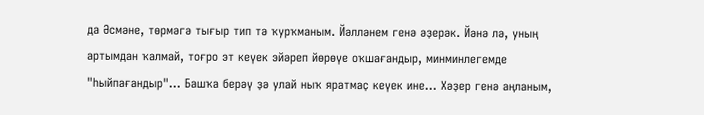да Әсмәне, төрмәгә тығыр тип тә ҡурҡманым. Йәлләнем генә әҙерәк. Йәнә лә, уның артымдан ҡалмай, тоғро эт кеүек эйәреп йөрөүе оҡшағандыр, минминлегемде "һыйпағандыр"... Башҡа берәү ҙә улай ныҡ яратмаҫ кеүек ине… Хәҙер генә аңланым,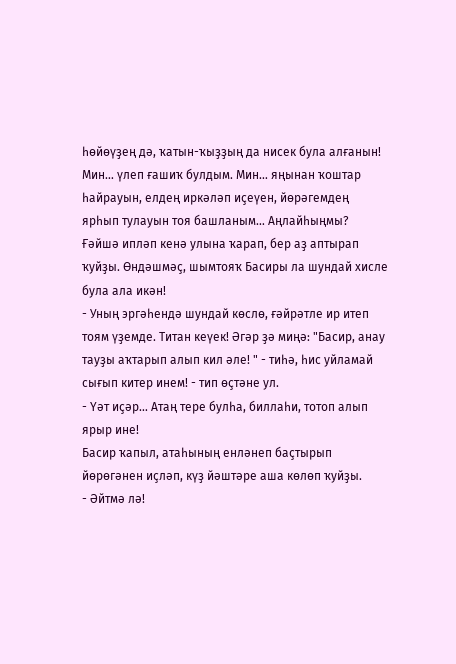һөйөүҙең дә, ҡатын-ҡыҙҙың да нисек була алғанын! Мин… үлеп ғашиҡ булдым. Мин… яңынан ҡоштар һайрауын, елдең иркәләп иҫеүен, йөрәгемдең ярһып тулауын тоя башланым… Аңлайһыңмы?
Ғәйшә ипләп кенә улына ҡарап, бер аҙ аптырап ҡуйҙы. Өндәшмәҫ, шымтояҡ Басиры ла шундай хисле була ала икән!
- Уның эргәһендә шундай көслө, ғәйрәтле ир итеп тоям үҙемде. Титан кеүек! Әгәр ҙә миңә: "Басир, анау тауҙы аҡтарып алып кил әле! " - тиһә, һис уйламай сығып китер инем! - тип өҫтәне ул.
- Үәт иҫәр… Атаң тере булһа, биллаһи, тотоп алып ярыр ине!
Басир ҡапыл, атаһының енләнеп баҫтырып йөрөгәнен иҫләп, күҙ йәштәре аша көлөп ҡуйҙы.
- Әйтмә лә!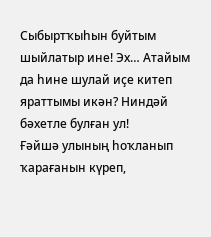Сыбыртҡыһын буйтым шыйлатыр ине! Эх… Атайым да һине шулай иҫе китеп яраттымы икән? Ниндәй бәхетле булған ул!
Ғәйшә улының һоҡланып ҡарағанын күреп,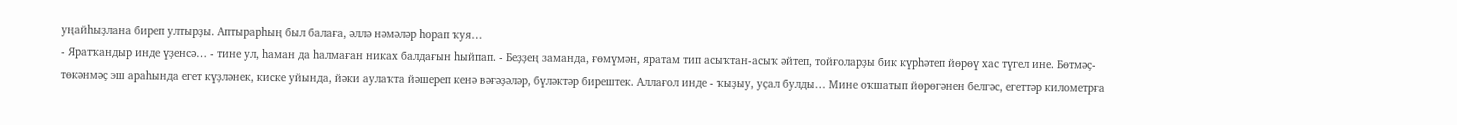уңайһыҙлана биреп ултырҙы. Аптырарһың был балаға, әллә нәмәләр һорап ҡуя…
- Яратҡандыр инде үҙенсә… - тине ул, һаман да һалмаған никах балдағын һыйпап. - Беҙҙең заманда, ғөмүмән, яратам тип асыҡтан-асыҡ әйтеп, тойғоларҙы бик күрһәтеп йөрөү хас түгел ине. Бөтмәҫ-төкәнмәҫ эш араһында егет күҙләнек, киске уйында, йәки аулаҡта йәшереп кенә вәғәҙәләр, бүләктәр бирештек. Аллағол инде - ҡыҙыу, уҫал булды… Мине оҡшатып йөрөгәнен белгәс, егеттәр километрға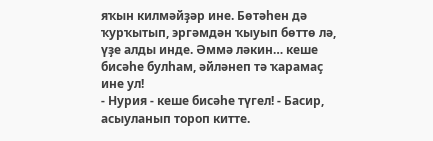яҡын килмәйҙәр ине. Бөтәһен дә ҡурҡытып, эргәмдән ҡыуып бөттө лә, үҙе алды инде. Әммә ләкин… кеше бисәһе булһам, әйләнеп тә ҡарамаҫ ине ул!
- Нурия - кеше бисәһе түгел! - Басир, асыуланып тороп китте.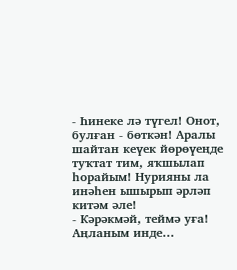- Һинеке лә түгел! Онот, булған - бөткән! Аралы шайтан кеүек йөрөүеңде туҡтат тим, яҡшылап һорайым! Нурияны ла инәһен ышырып әрләп китәм әле!
- Кәрәкмәй, теймә уға! Аңланым инде…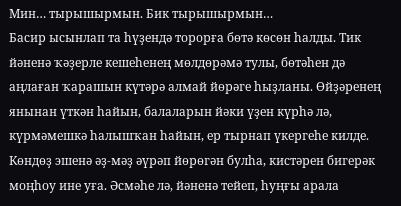Мин… тырышырмын. Бик тырышырмын…
Басир ысынлап та һүҙендә торорға бөтә көсөн һалды. Тик йәненә ҡәҙерле кешеһенең мөлдөрәмә тулы, бөтәһен дә аңлаған ҡарашын күтәрә алмай йөрәге һыҙланы. Өйҙәренең янынан үткән һайын, балаларын йәки үҙен күрһә лә, күрмәмешкә һалышҡан һайын, ер тырнап үкергеһе килде. Көндөҙ эшенә әҙ-мәҙ әүрәп йөрөгән булһа, кистәрен бигерәк моңһоу ине уға. Әсмәһе лә, йәненә тейеп, һуңғы арала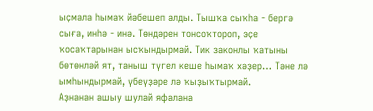ыҫмала һымаҡ йәбешеп алды. Тышҡа сыҡһа - бергә сыға, инһә - инә. Төндәрен тонсоҡтороп, эҫе ҡосаҡтарынан ысҡындырмай. Тик законлы ҡатыны бөтөнләй ят, таныш түгел кеше һымаҡ хәҙер… Тәне лә ымһындырмай, үбеүҙәре лә ҡыҙыҡтырмай.
Аҙнанан ашыу шулай яфалана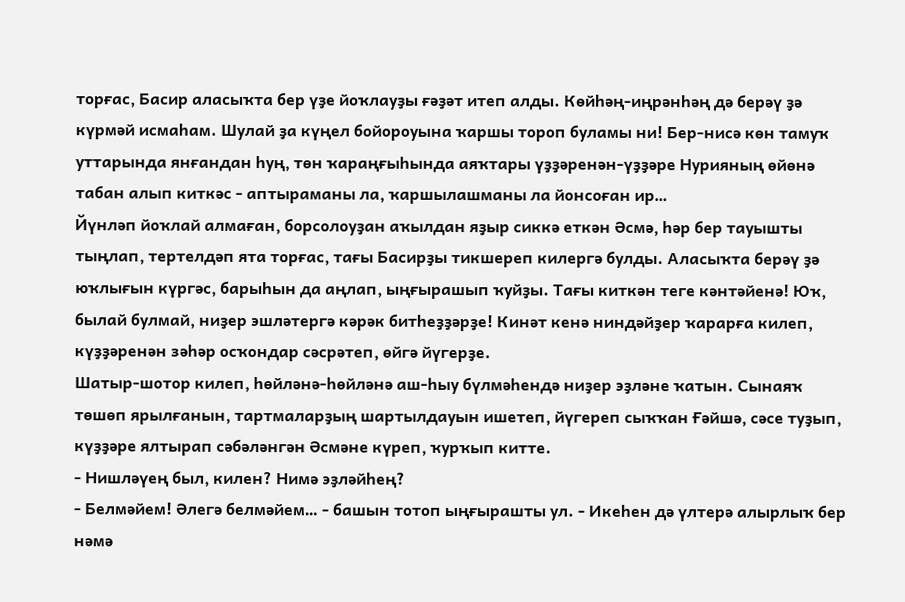торғас, Басир аласыҡта бер үҙе йоҡлауҙы ғәҙәт итеп алды. Көйһәң-иңрәнһәң дә берәү ҙә күрмәй исмаһам. Шулай ҙа күңел бойороуына ҡаршы тороп буламы ни! Бер-нисә көн тамуҡ уттарында янғандан һуң, төн ҡараңғыһында аяҡтары үҙҙәренән-үҙҙәре Нурияның өйөнә табан алып киткәс - аптыраманы ла, ҡаршылашманы ла йонсоған ир…
Йүнләп йоҡлай алмаған, борсолоуҙан аҡылдан яҙыр сиккә еткән Әсмә, һәр бер тауышты тыңлап, тертелдәп ята торғас, тағы Басирҙы тикшереп килергә булды. Аласыҡта берәү ҙә юҡлығын күргәс, барыһын да аңлап, ыңғырашып ҡуйҙы. Тағы киткән теге кәнтәйенә! Юҡ, былай булмай, ниҙер эшләтергә кәрәк битһеҙҙәрҙе! Кинәт кенә ниндәйҙер ҡарарға килеп, күҙҙәренән зәһәр осҡондар сәсрәтеп, өйгә йүгерҙе.
Шатыр-шотор килеп, һөйләнә-һөйләнә аш-һыу бүлмәһендә ниҙер эҙләне ҡатын. Сынаяҡ төшөп ярылғанын, тартмаларҙың шартылдауын ишетеп, йүгереп сыҡҡан Ғәйшә, сәсе туҙып, күҙҙәре ялтырап сәбәләнгән Әсмәне күреп, ҡурҡып китте.
- Нишләүең был, килен? Нимә эҙләйһең?
- Белмәйем! Әлегә белмәйем… - башын тотоп ыңғырашты ул. - Икеһен дә үлтерә алырлыҡ бер нәмә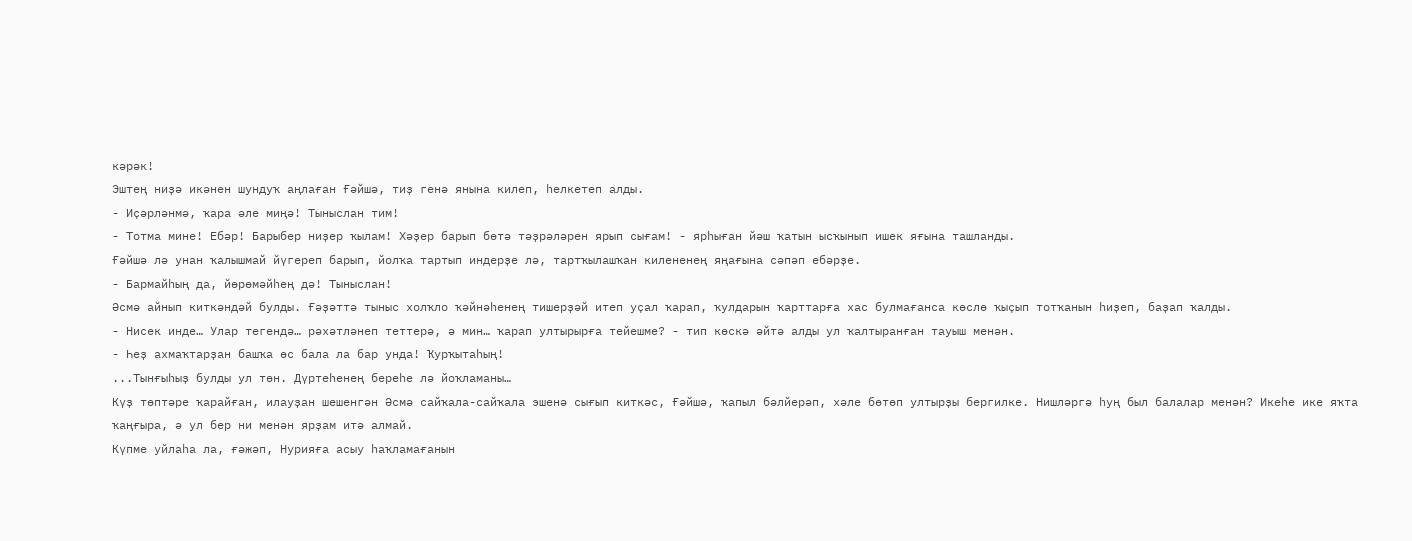кәрәк!
Эштең ниҙә икәнен шундуҡ аңлаған Ғәйшә, тиҙ генә янына килеп, һелкетеп алды.
- Иҫәрләнмә, ҡара әле миңә! Тыныслан тим!
- Тотма мине! Ебәр! Барыбер ниҙер ҡылам! Хәҙер барып бөтә тәҙрәләрен ярып сығам! - ярһыған йәш ҡатын ысҡынып ишек яғына ташланды.
Ғәйшә лә унан ҡалышмай йүгереп барып, йолҡа тартып индерҙе лә, тартҡылашҡан килененең яңағына сәпәп ебәрҙе.
- Бармайһың да, йөрөмәйһең дә! Тыныслан!
Әсмә айнып киткәндәй булды. Ғәҙәттә тыныс холҡло ҡәйнәһенең тишерҙәй итеп уҫал ҡарап, ҡулдарын ҡарттарға хас булмағанса көслө ҡыҫып тотҡанын һиҙеп, баҙап ҡалды.
- Нисек инде… Улар тегендә… рәхәтләнеп теттерә, ә мин… ҡарап ултырырға тейешме? - тип көскә әйтә алды ул ҡалтыранған тауыш менән.
- Һеҙ ахмаҡтарҙан башҡа өс бала ла бар унда! Ҡурҡытаһың!
...Тынғыһыҙ булды ул төн. Дүртеһенең береһе лә йоҡламаны…
Күҙ төптәре ҡарайған, илауҙан шешенгән Әсмә сайҡала-сайҡала эшенә сығып киткәс, Ғәйшә, ҡапыл бәлйерәп, хәле бөтөп ултырҙы бергилке. Нишләргә һуң был балалар менән? Икеһе ике яҡта ҡаңғыра, ә ул бер ни менән ярҙам итә алмай.
Күпме уйлаһа ла, ғәжәп, Нурияға асыу һаҡламағанын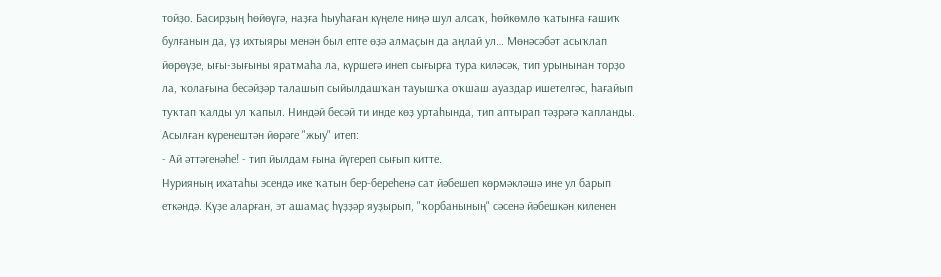тойҙо. Басирҙың һөйөүгә, наҙға һыуһаған күңеле ниңә шул алсаҡ, һөйкөмлө ҡатынға ғашиҡ булғанын да, үҙ ихтыяры менән был епте өҙә алмаҫын да аңлай ул… Мөнәсәбәт асыҡлап йөрөүҙе, ығы-зығыны яратмаһа ла, күршегә инеп сығырға тура киләсәк, тип урынынан торҙо ла, ҡолағына бесәйҙәр талашып сыйылдашҡан тауышҡа оҡшаш ауаздар ишетелгәс, һағайып туҡтап ҡалды ул ҡапыл. Ниндәй бесәй ти инде көҙ уртаһында, тип аптырап тәҙрәгә ҡапланды. Асылған күренештән йөрәге "жыу" итеп:
- Ай әттәгенәһе! - тип йылдам ғына йүгереп сығып китте.
Нурияның ихатаһы эсендә ике ҡатын бер-береһенә сат йәбешеп көрмәкләшә ине ул барып еткәндә. Күҙе аларған, эт ашамаҫ һүҙҙәр яуҙырып, "ҡорбанының" сәсенә йәбешкән киленен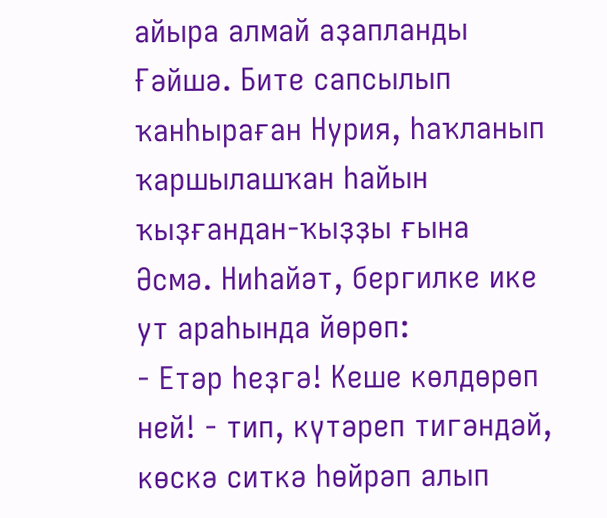айыра алмай аҙапланды Ғәйшә. Бите сапсылып ҡанһыраған Нурия, һаҡланып ҡаршылашҡан һайын ҡыҙғандан-ҡыҙҙы ғына Әсмә. Ниһайәт, бергилке ике ут араһында йөрөп:
- Етәр һеҙгә! Кеше көлдөрөп ней! - тип, күтәреп тигәндәй, көскә ситкә һөйрәп алып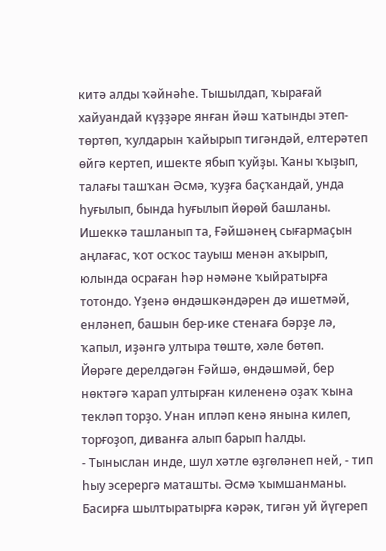китә алды ҡәйнәһе. Тышылдап, ҡырағай хайуандай күҙҙәре янған йәш ҡатынды этеп-төртөп, ҡулдарын ҡайырып тигәндәй, елтерәтеп өйгә кертеп, ишекте ябып ҡуйҙы. Ҡаны ҡыҙып, талағы ташҡан Әсмә, ҡуҙға баҫҡандай, унда һуғылып, бында һуғылып йөрөй башланы. Ишеккә ташланып та, Ғәйшәнең сығармаҫын аңлағас, ҡот осҡос тауыш менән аҡырып, юлында осраған һәр нәмәне ҡыйратырға тотондо. Үҙенә өндәшкәндәрен дә ишетмәй, енләнеп, башын бер-ике стенаға бәрҙе лә, ҡапыл, иҙәнгә ултыра төштө, хәле бөтөп.
Йөрәге дерелдәгән Ғәйшә, өндәшмәй, бер нөктәгә ҡарап ултырған килененә оҙаҡ ҡына текләп торҙо. Унан ипләп кенә янына килеп, торғоҙоп, диванға алып барып һалды.
- Тыныслан инде, шул хәтле өҙгөләнеп ней, - тип һыу эсерергә маташты. Әсмә ҡымшанманы.
Басирға шылтыратырға кәрәк, тигән уй йүгереп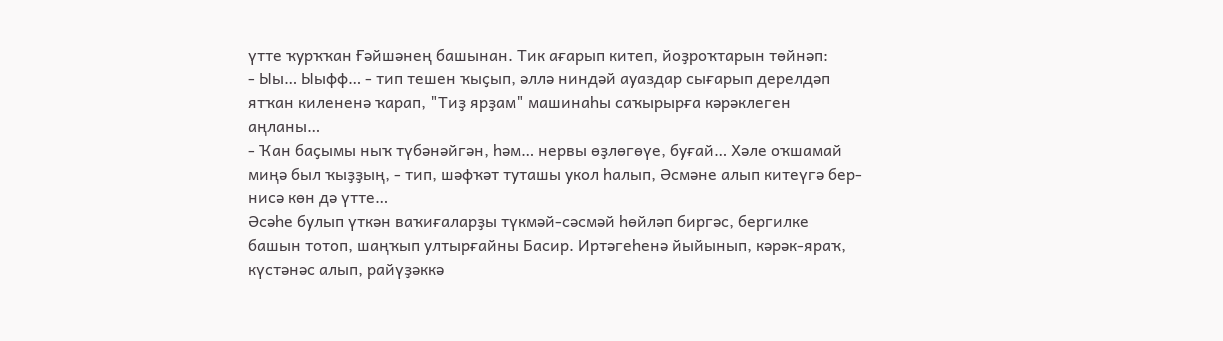үтте ҡурҡҡан Ғәйшәнең башынан. Тик ағарып китеп, йоҙроҡтарын төйнәп:
- Ыы… Ыыфф… - тип тешен ҡыҫып, әллә ниндәй ауаздар сығарып дерелдәп ятҡан килененә ҡарап, "Тиҙ ярҙам" машинаһы саҡырырға кәрәклеген аңланы…
- Ҡан баҫымы ныҡ түбәнәйгән, һәм… нервы өҙлөгөүе, буғай… Хәле оҡшамай миңә был ҡыҙҙың, - тип, шәфҡәт туташы укол һалып, Әсмәне алып китеүгә бер-нисә көн дә үтте…
Әсәһе булып үткән ваҡиғаларҙы түкмәй-сәсмәй һөйләп биргәс, бергилке башын тотоп, шаңҡып ултырғайны Басир. Иртәгеһенә йыйынып, кәрәк-яраҡ, күстәнәс алып, райүҙәккә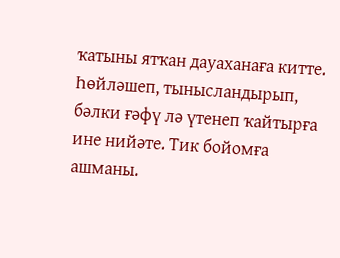ҡатыны ятҡан дауаханаға китте. Һөйләшеп, тынысландырып, бәлки ғәфү лә үтенеп ҡайтырға ине нийәте. Тик бойомға ашманы.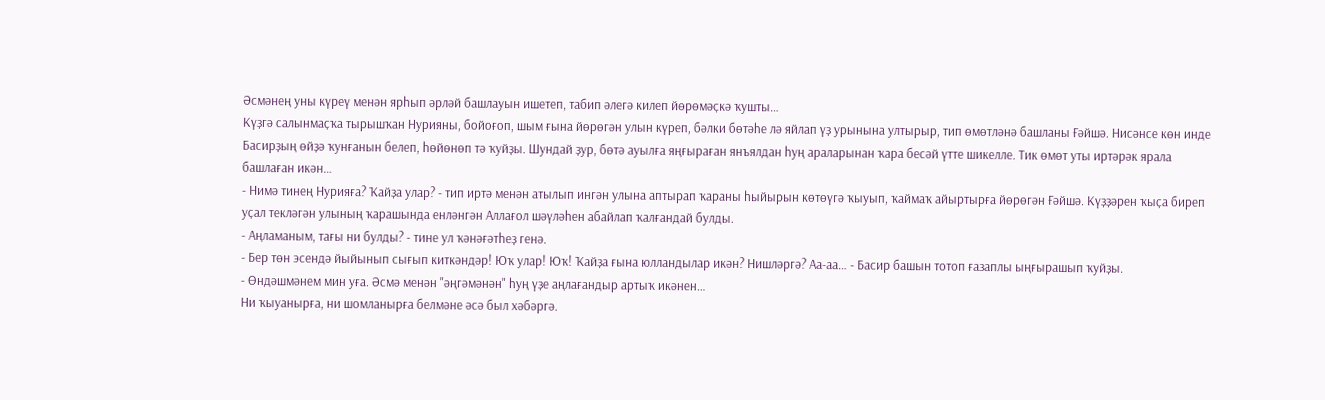Әсмәнең уны күреү менән ярһып әрләй башлауын ишетеп, табип әлегә килеп йөрөмәҫкә ҡушты…
Күҙгә салынмаҫҡа тырышҡан Нурияны, бойоғоп, шым ғына йөрөгән улын күреп, бәлки бөтәһе лә яйлап үҙ урынына ултырыр, тип өмөтләнә башланы Ғәйшә. Нисәнсе көн инде Басирҙың өйҙә ҡунғанын белеп, һөйөнөп тә ҡуйҙы. Шундай ҙур, бөтә ауылға яңғыраған янъялдан һуң араларынан ҡара бесәй үтте шикелле. Тик өмөт уты иртәрәк ярала башлаған икән…
- Нимә тинең Нурияға? Ҡайҙа улар? - тип иртә менән атылып ингән улына аптырап ҡараны һыйырын көтөүгә ҡыуып, ҡаймаҡ айыртырға йөрөгән Ғәйшә. Күҙҙәрен ҡыҫа биреп уҫал текләгән улының ҡарашында енләнгән Аллағол шәүләһен абайлап ҡалғандай булды.
- Аңламаным, тағы ни булды? - тине ул ҡәнәғәтһеҙ генә.
- Бер төн эсендә йыйынып сығып киткәндәр! Юҡ улар! Юҡ! Ҡайҙа ғына юлландылар икән? Нишләргә? Аа-аа… - Басир башын тотоп ғазаплы ыңғырашып ҡуйҙы.
- Өндәшмәнем мин уға. Әсмә менән "әңгәмәнән" һуң үҙе аңлағандыр артыҡ икәнен…
Ни ҡыуанырға, ни шомланырға белмәне әсә был хәбәргә.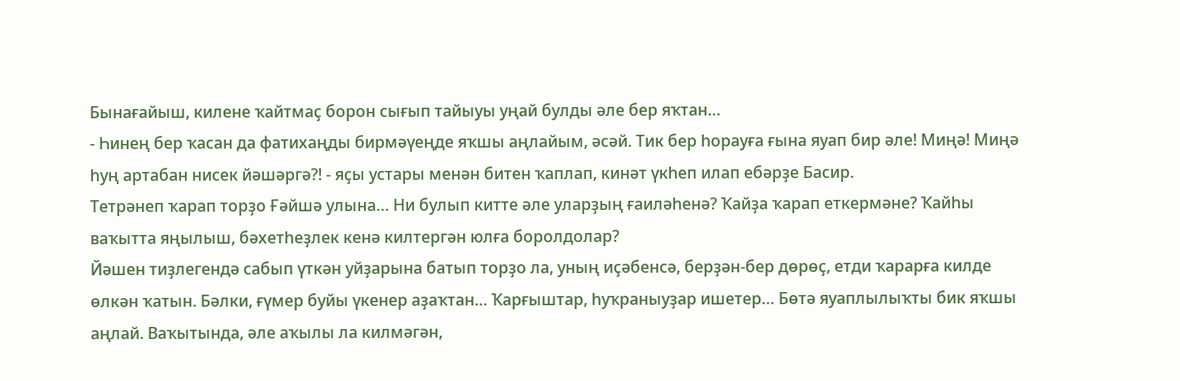Бынағайыш, килене ҡайтмаҫ борон сығып тайыуы уңай булды әле бер яҡтан…
- Һинең бер ҡасан да фатихаңды бирмәүеңде яҡшы аңлайым, әсәй. Тик бер һорауға ғына яуап бир әле! Миңә! Миңә һуң артабан нисек йәшәргә?! - яҫы устары менән битен ҡаплап, кинәт үкһеп илап ебәрҙе Басир.
Тетрәнеп ҡарап торҙо Ғәйшә улына… Ни булып китте әле уларҙың ғаиләһенә? Ҡайҙа ҡарап еткермәне? Ҡайһы ваҡытта яңылыш, бәхетһеҙлек кенә килтергән юлға боролдолар?
Йәшен тиҙлегендә сабып үткән уйҙарына батып торҙо ла, уның иҫәбенсә, берҙән-бер дөрөҫ, етди ҡарарға килде өлкән ҡатын. Бәлки, ғүмер буйы үкенер аҙаҡтан… Ҡарғыштар, һуҡраныуҙар ишетер… Бөтә яуаплылыҡты бик яҡшы аңлай. Ваҡытында, әле аҡылы ла килмәгән,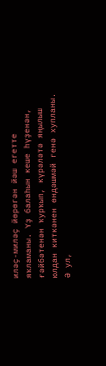иләҫ-миләҫ йөрөгән йәш егетте яҡламаны. Үҙ балаһын кеше һүҙенән, ғәйбәтенән ҡурҡып, күрәләтә яңылыш юлдан киткәнен өндәшмәй генә хупланы. Ә ул,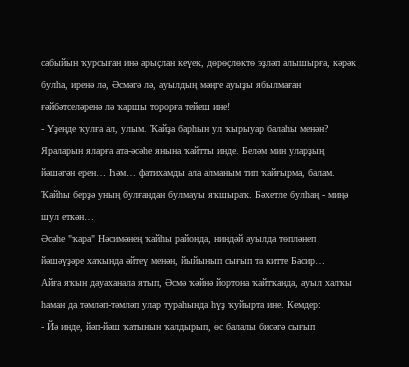сабыйын ҡурсыған инә арыҫлан кеүек, дөрөҫлөктө эҙләп алышырға, кәрәк булһа, иренә лә, Әсмәгә лә, ауылдың мәңге ауыҙы ябылмаған ғәйбәтселәренә лә ҡаршы торорға тейеш ине!
- Үҙеңде ҡулға ал, улым. Ҡайҙа барһын ул ҡырыуар балаһы менән? Яраларын яларға ата-әсәһе янына ҡайтты инде. Беләм мин уларҙың йәшәгән ерен… Һәм… фатихамды ала алманым тип ҡайғырма, балам. Ҡайһы берҙә уның булғандан булмауы яҡшыраҡ. Бәхетле булһаң - миңә шул еткән…
Әсәһе "ҡара" Нәсимәнең ҡайһы районда, ниндәй ауылда төпләнеп йәшәүҙәре хаҡында әйтеү менән, йыйынып сығып та китте Басир…
Айға яҡын дауаханала ятып, Әсмә ҡәйнә йортона ҡайтҡанда, ауыл халҡы һаман да тәмләп-тәмләп улар тураһында һүҙ ҡуйырта ине. Кемдер:
- Йә инде, йәп-йәш ҡатынын ҡалдырып, өс балалы бисәгә сығып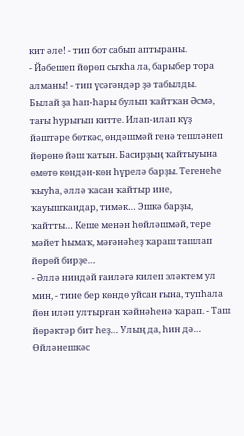кит әле! - тип бот сабып аптыраны.
- Йәбешеп йөрөп сыҡһа ла, барыбер тора алманы! - тип үсәгәндәр ҙә табылды.
Былай ҙа һап-һары булып ҡайтҡан Әсмә, тағы һурығып китте. Илап-илап күҙ йәштәре бөткәс, өндәшмәй генә тешләнеп йөрөнө йәш ҡатын. Басирҙың ҡайтыуына өмөтө көндән-көн һүрелә барҙы. Тегенеһе ҡыуһа, әллә ҡасан ҡайтыр ине, ҡауышҡандар, тимәк… Эшкә барҙы, ҡайтты… Кеше менән һөйләшмәй, тере мәйет һымаҡ, мәғәнәһеҙ ҡараш ташлап йөрөй бирҙе…
- Әллә ниндәй ғаиләгә килеп эләктем ул мин, - тине бер көндө уйсан ғына, тупһала йөн иләп ултырған ҡәйнәһенә ҡарап. - Таш йөрәктәр бит һеҙ… Улың да, һин дә… Өйләнешкәс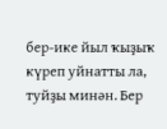бер-ике йыл ҡыҙыҡ күреп уйнатты ла, туйҙы минән. Бер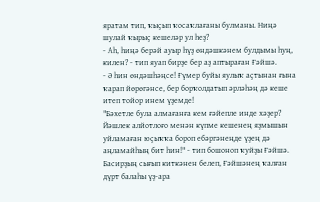яратам тип, ҡыҫып ҡосаҡлағаны булманы. Ниңә шулай ҡырыҫ кешеләр ул һеҙ?
- Аһ, һиңә берәй ауыр һүҙ өндәшкәнем булдымы һуң, килен? - тип яуап бирҙе бер аҙ аптыраған Ғәйшә.
- Ә һин өндәшһәңсе! Ғүмер буйы яулыҡ аҫтынан ғына ҡарап йөрөгәнсе, бер борҡолдатып әрләһәң дә кеше итеп тойор инем үҙемде!
"Бәхетле була алмағанға кем ғәйепле инде хәҙер? Йәшлек алйотлоғо менән күпме кешенең яҙмышын уйламаған юҫыҡҡа бороп ебәргәнеңде үҙең дә аңламайһың бит һин!" - тип бошоноп ҡуйҙы Ғәйшә.
Басирҙың сығып киткәнен белеп, Ғәйшәнең ҡалған дүрт балаһы үҙ-ара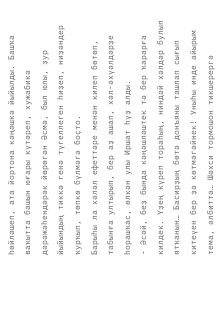һөйләшеп, ата йортона кәңәшкә йыйылды. Башҡа ваҡытта башын юғары күтәреп, хужабикә дәрәжәһендәрәк йөрөгән Әсмә, был юлы, ҙур йыйындың тиккә генә түгеллеген һиҙеп, ниҙәндер ҡурҡып, төпкө бүлмәгә боҫто.
Барыһы ла хәләл ефеттәре менән килеп бөтөп, табынға ултырып, бер аҙ ашап, хәл-әхүәлдәрҙе һорашҡас, өлкән улы Иршат һүҙ алды.
- Әсәй, беҙ бында кәңәшләштек тә бер ҡарарға килдек. Үҙең күреп тораһың, ниндәй хәлдәр булып ятҡанын… Басирҙың бөтә донъяны ташлап сығып китеүен бер ҙә көтмәгәйнек! Уныһы инде айырым тема, әлбиттә… Шәхси тормошон тикшерергә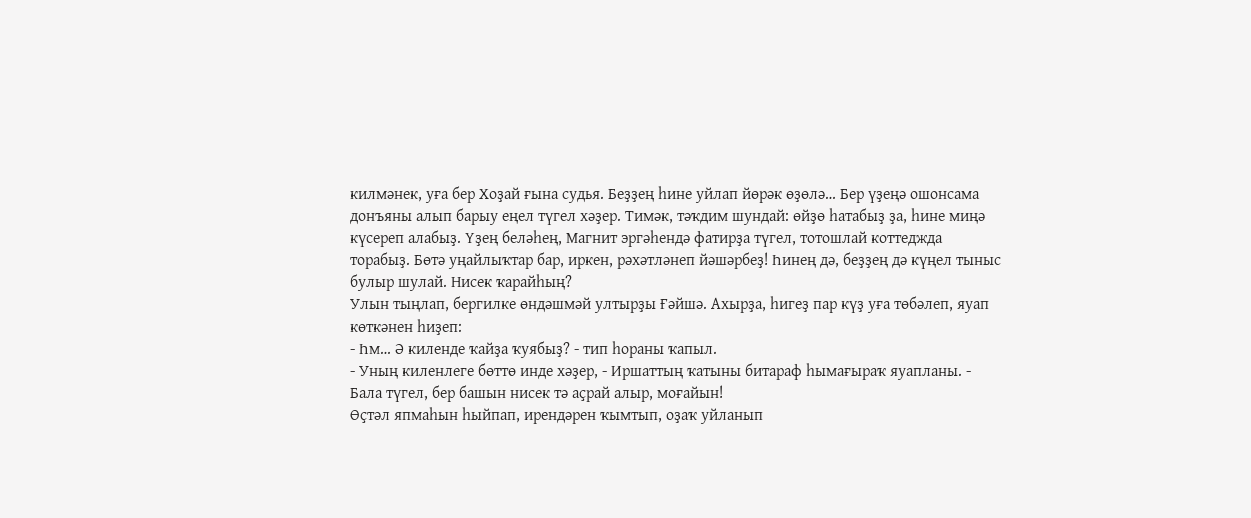килмәнек, уға бер Хоҙай ғына судья. Беҙҙең һине уйлап йөрәк өҙөлә… Бер үҙеңә ошонсама донъяны алып барыу еңел түгел хәҙер. Тимәк, тәҡдим шундай: өйҙө һатабыҙ ҙа, һине миңә күсереп алабыҙ. Үҙең беләһең, Магнит эргәһендә фатирҙа түгел, тотошлай коттеджда торабыҙ. Бөтә уңайлыҡтар бар, иркен, рәхәтләнеп йәшәрбеҙ! Һинең дә, беҙҙең дә күңел тыныс булыр шулай. Нисек ҡарайһың?
Улын тыңлап, бергилке өндәшмәй ултырҙы Ғәйшә. Ахырҙа, һигеҙ пар күҙ уға төбәлеп, яуап көткәнен һиҙеп:
- Һм… Ә киленде ҡайҙа ҡуябыҙ? - тип һораны ҡапыл.
- Уның киленлеге бөттө инде хәҙер, - Иршаттың ҡатыны битараф һымағыраҡ яуапланы. - Бала түгел, бер башын нисек тә аҫрай алыр, моғайын!
Өҫтәл япмаһын һыйпап, ирендәрен ҡымтып, оҙаҡ уйланып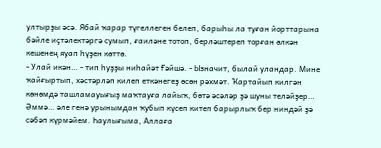ултырҙы әсә. Ябай ҡарар түгеллеген белеп, барыһы ла туған йорттарына бәйле иҫтәлектәргә сумып, ғаиләне тотоп, берләштереп торған өлкән кешенең яуап һүҙен көттө.
- Улай икән… - тип һуҙҙы ниһайәт Ғәйшә. - Ызначит, былай уландар. Мине ҡайғыртып, хәстәрләп килеп еткәнегеҙ өсөн рәхмәт. Ҡартайып килгән көнөмдә ташламауығыҙ маҡтауға лайыҡ, бөтә әсәләр ҙә шуны теләйҙер… Әммә… әле генә урынымдан ҡубып күсеп китеп барырлыҡ бер ниндәй ҙә сәбәп күрмәйем. Һаулығыма, Аллаға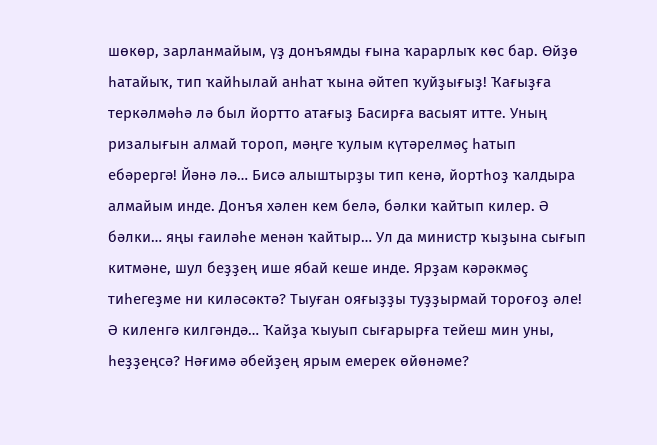шөкөр, зарланмайым, үҙ донъямды ғына ҡарарлыҡ көс бар. Өйҙө һатайыҡ, тип ҡайһылай анһат ҡына әйтеп ҡуйҙығыҙ! Ҡағыҙға теркәлмәһә лә был йортто атағыҙ Басирға васыят итте. Уның ризалығын алмай тороп, мәңге ҡулым күтәрелмәҫ һатып ебәрергә! Йәнә лә… Бисә алыштырҙы тип кенә, йортһоҙ ҡалдыра алмайым инде. Донъя хәлен кем белә, бәлки ҡайтып килер. Ә бәлки… яңы ғаиләһе менән ҡайтыр… Ул да министр ҡыҙына сығып китмәне, шул беҙҙең ише ябай кеше инде. Ярҙам кәрәкмәҫ тиһегеҙме ни киләсәктә? Тыуған ояғыҙҙы туҙҙырмай тороғоҙ әле!
Ә киленгә килгәндә… Ҡайҙа ҡыуып сығарырға тейеш мин уны, һеҙҙеңсә? Нәғимә әбейҙең ярым емерек өйөнәме?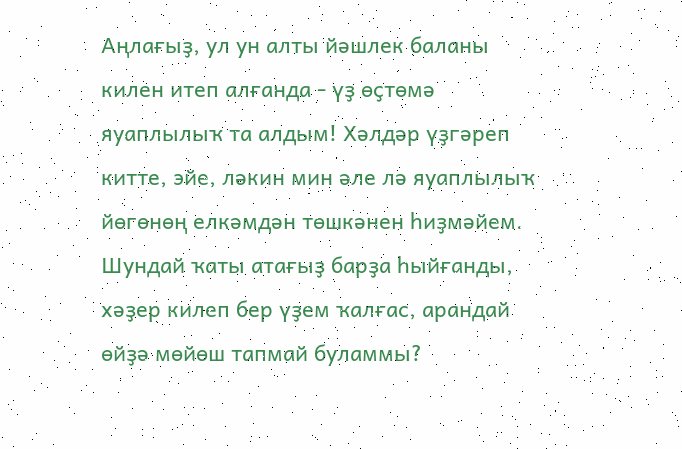Аңлағыҙ, ул ун алты йәшлек баланы килен итеп алғанда - үҙ өҫтөмә яуаплылыҡ та алдым! Хәлдәр үҙгәреп китте, эйе, ләкин мин әле лә яуаплылыҡ йөгөнөң елкәмдән төшкәнен һиҙмәйем. Шундай ҡаты атағыҙ барҙа һыйғанды, хәҙер килеп бер үҙем ҡалғас, арандай өйҙә мөйөш тапмай буламмы?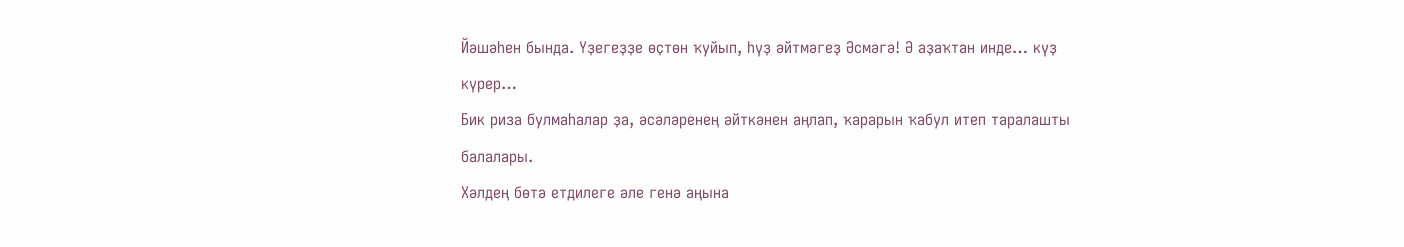Йәшәһен бында. Үҙегеҙҙе өҫтөн ҡуйып, һүҙ әйтмәгеҙ Әсмәгә! Ә аҙаҡтан инде… күҙ күрер…
Бик риза булмаһалар ҙа, әсәләренең әйткәнен аңлап, ҡарарын ҡабул итеп таралашты балалары.
Хәлдең бөтә етдилеге әле генә аңына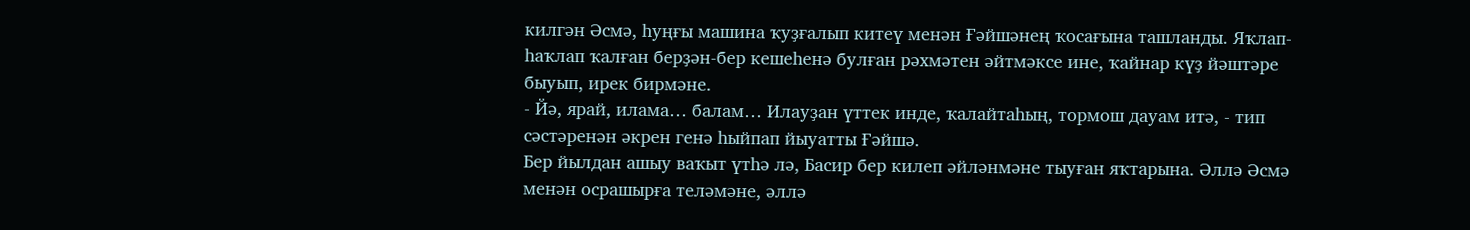килгән Әсмә, һуңғы машина ҡуҙғалып китеү менән Ғәйшәнең ҡосағына ташланды. Яҡлап-һаҡлап ҡалған берҙән-бер кешеһенә булған рәхмәтен әйтмәксе ине, ҡайнар күҙ йәштәре быуып, ирек бирмәне.
- Йә, ярай, илама… балам… Илауҙан үттек инде, ҡалайтаһың, тормош дауам итә, - тип сәстәренән әкрен генә һыйпап йыуатты Ғәйшә.
Бер йылдан ашыу ваҡыт үтһә лә, Басир бер килеп әйләнмәне тыуған яҡтарына. Әллә Әсмә менән осрашырға теләмәне, әллә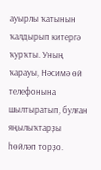ауырлы ҡатынын ҡалдырып китергә ҡурҡты. Уның ҡарауы, Нәсимә өй телефонына шылтыратып, булған яңылыҡтарҙы һөйләп торҙо.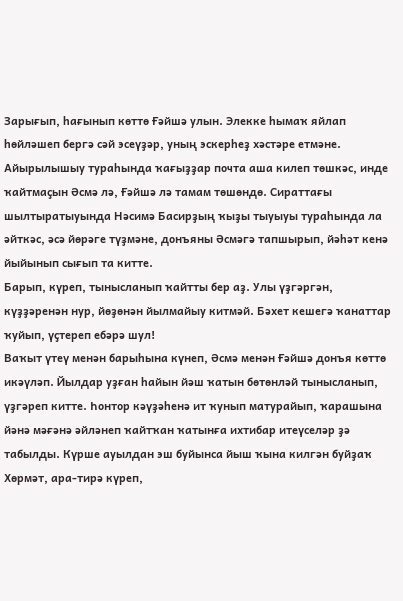Зарығып, һағынып көттө Ғәйшә улын. Элекке һымаҡ яйлап һөйләшеп бергә сәй эсеүҙәр, уның эскерһеҙ хәстәре етмәне. Айырылышыу тураһында ҡағыҙҙар почта аша килеп төшкәс, инде ҡайтмаҫын Әсмә лә, Ғәйшә лә тамам төшөндө. Сираттағы шылтыратыуында Нәсимә Басирҙың ҡыҙы тыуыуы тураһында ла әйткәс, әсә йөрәге түҙмәне, донъяны Әсмәгә тапшырып, йәһәт кенә йыйынып сығып та китте.
Барып, күреп, тынысланып ҡайтты бер аҙ. Улы үҙгәргән, күҙҙәренән нур, йөҙөнән йылмайыу китмәй. Бәхет кешегә ҡанаттар ҡуйып, үҫтереп ебәрә шул!
Ваҡыт үтеү менән барыһына күнеп, Әсмә менән Ғәйшә донъя көттө икәүләп. Йылдар уҙған һайын йәш ҡатын бөтөнләй тынысланып, үҙгәреп китте. Һонтор кәүҙәһенә ит ҡунып матурайып, ҡарашына йәнә мәғәнә әйләнеп ҡайтҡан ҡатынға ихтибар итеүселәр ҙә табылды. Күрше ауылдан эш буйынса йыш ҡына килгән буйҙаҡ Хөрмәт, ара-тирә күреп,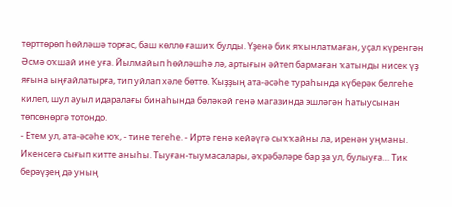төрттөрөп һөйләшә торғас, баш көллө ғашиҡ булды. Үҙенә бик яҡынлатмаған, уҫал күренгән Әсмә оҡшай ине уға. Йылмайып һөйләшһә лә, артығын әйтеп бармаған ҡатынды нисек үҙ яғына ыңғайлатырға, тип уйлап хәле бөттө. Ҡыҙҙың ата-әсәһе тураһында күберәк белгеһе килеп, шул ауыл идаралағы бинаһында бәләкәй генә магазинда эшләгән һатыусынан төпсөнөргә тотондо.
- Етем ул, ата-әсәһе юҡ, - тине тегеһе. - Иртә генә кейәүгә сыҡҡайны ла, иренән уңманы. Икенсегә сығып китте аныһы. Тыуған-тыумасалары, әҡрәбәләре бар ҙа ул, булыуға… Тик берәүҙең дә уның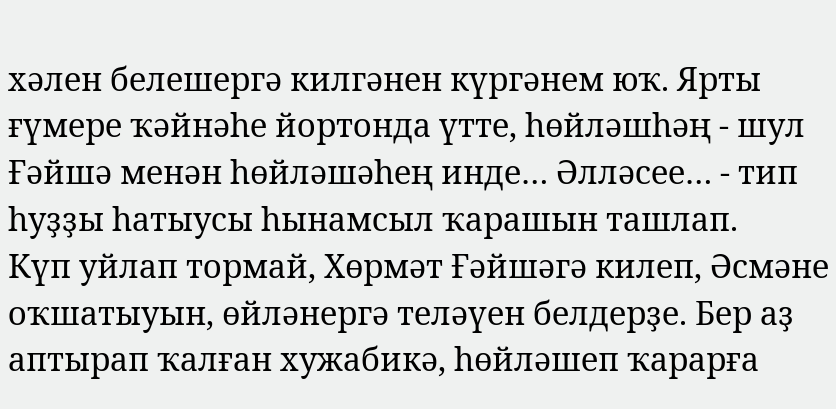хәлен белешергә килгәнен күргәнем юҡ. Ярты ғүмере ҡәйнәһе йортонда үтте, һөйләшһәң - шул Ғәйшә менән һөйләшәһең инде… Әлләсее… - тип һуҙҙы һатыусы һынамсыл ҡарашын ташлап.
Күп уйлап тормай, Хөрмәт Ғәйшәгә килеп, Әсмәне оҡшатыуын, өйләнергә теләүен белдерҙе. Бер аҙ аптырап ҡалған хужабикә, һөйләшеп ҡарарға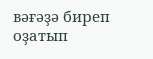вәғәҙә биреп оҙатып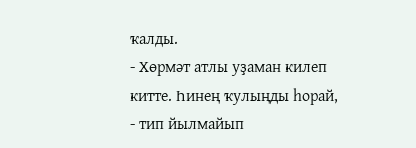ҡалды.
- Хөрмәт атлы уҙаман килеп китте. Һинең ҡулыңды һорай, - тип йылмайып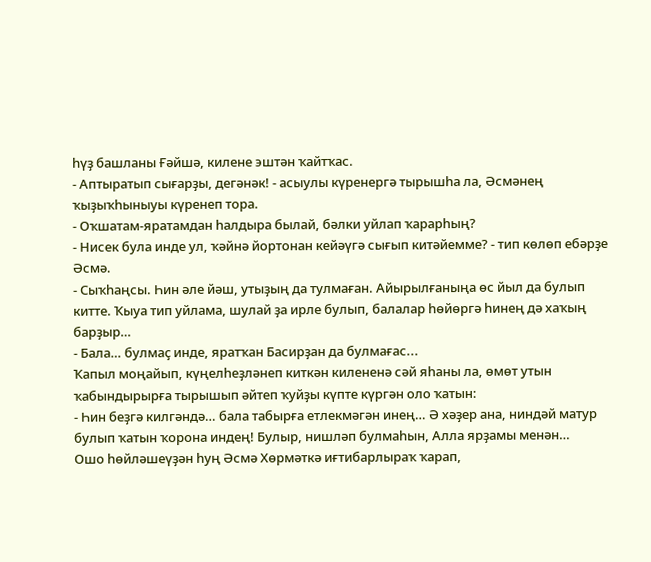һүҙ башланы Ғәйшә, килене эштән ҡайтҡас.
- Аптыратып сығарҙы, дегәнәк! - асыулы күренергә тырышһа ла, Әсмәнең ҡыҙыҡһыныуы күренеп тора.
- Оҡшатам-яратамдан һалдыра былай, бәлки уйлап ҡарарһың?
- Нисек була инде ул, ҡәйнә йортонан кейәүгә сығып китәйемме? - тип көлөп ебәрҙе Әсмә.
- Сыҡһаңсы. Һин әле йәш, утыҙың да тулмаған. Айырылғаныңа өс йыл да булып китте. Ҡыуа тип уйлама, шулай ҙа ирле булып, балалар һөйөргә һинең дә хаҡың барҙыр…
- Бала… булмаҫ инде, яратҡан Басирҙан да булмағас...
Ҡапыл моңайып, күңелһеҙләнеп киткән килененә сәй яһаны ла, өмөт утын ҡабындырырға тырышып әйтеп ҡуйҙы күпте күргән оло ҡатын:
- Һин беҙгә килгәндә… бала табырға етлекмәгән инең… Ә хәҙер ана, ниндәй матур булып ҡатын ҡорона индең! Булыр, нишләп булмаһын, Алла ярҙамы менән…
Ошо һөйләшеүҙән һуң Әсмә Хөрмәткә иғтибарлыраҡ ҡарап,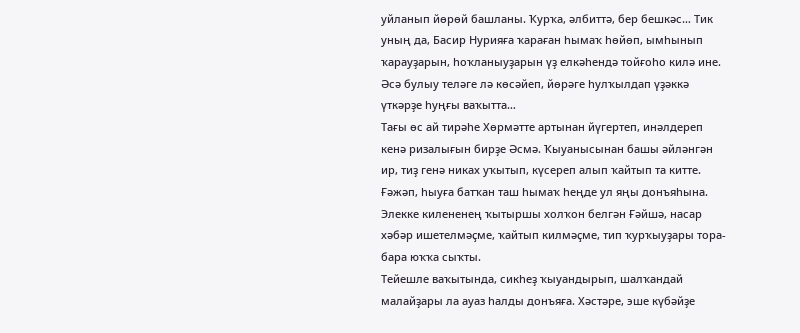уйланып йөрөй башланы. Ҡурҡа, әлбиттә, бер бешкәс… Тик уның да, Басир Нурияға ҡараған һымаҡ һөйөп, ымһынып ҡарауҙарын, һоҡланыуҙарын үҙ елкәһендә тойғоһо килә ине. Әсә булыу теләге лә көсәйеп, йөрәге һулҡылдап үҙәккә үткәрҙе һуңғы ваҡытта…
Тағы өс ай тирәһе Хөрмәтте артынан йүгертеп, инәлдереп кенә ризалығын бирҙе Әсмә. Ҡыуанысынан башы әйләнгән ир, тиҙ генә никах уҡытып, күсереп алып ҡайтып та китте. Ғәжәп, һыуға батҡан таш һымаҡ һеңде ул яңы донъяһына. Элекке килененең ҡытыршы холҡон белгән Ғәйшә, насар хәбәр ишетелмәҫме, ҡайтып килмәҫме, тип ҡурҡыуҙары тора-бара юҡҡа сыҡты.
Тейешле ваҡытында, сикһеҙ ҡыуандырып, шалҡандай малайҙары ла ауаз һалды донъяға. Хәстәре, эше күбәйҙе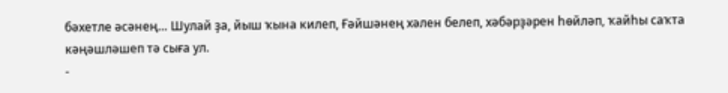бәхетле әсәнең… Шулай ҙа, йыш ҡына килеп, Ғәйшәнең хәлен белеп, хәбәрҙәрен һөйләп, ҡайһы саҡта кәңәшләшеп тә сыға ул.
-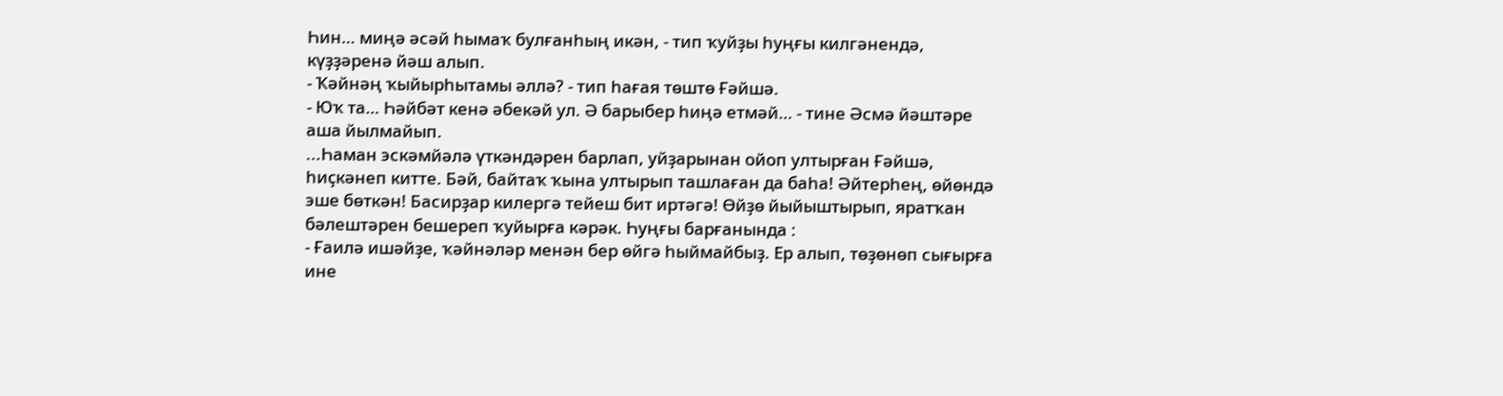Һин… миңә әсәй һымаҡ булғанһың икән, - тип ҡуйҙы һуңғы килгәнендә, күҙҙәренә йәш алып.
- Ҡәйнәң ҡыйырһытамы әллә? - тип һағая төштө Ғәйшә.
- Юҡ та… Һәйбәт кенә әбекәй ул. Ә барыбер һиңә етмәй… - тине Әсмә йәштәре аша йылмайып.
...Һаман эскәмйәлә үткәндәрен барлап, уйҙарынан ойоп ултырған Ғәйшә, һиҫкәнеп китте. Бәй, байтаҡ ҡына ултырып ташлаған да баһа! Әйтерһең, өйөндә эше бөткән! Басирҙар килергә тейеш бит иртәгә! Өйҙө йыйыштырып, яратҡан бәлештәрен бешереп ҡуйырға кәрәк. Һуңғы барғанында :
- Ғаилә ишәйҙе, ҡәйнәләр менән бер өйгә һыймайбыҙ. Ер алып, төҙөнөп сығырға ине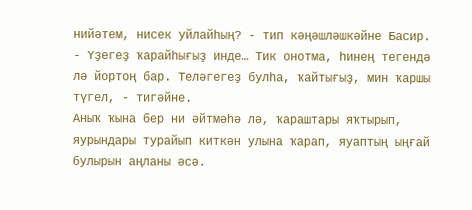нийәтем, нисек уйлайһың? - тип кәңәшләшкәйне Басир.
- Үҙегеҙ ҡарайһығыҙ инде… Тик онотма, һинең тегендә лә йортоң бар. Теләгегеҙ булһа, ҡайтығыҙ, мин ҡаршы түгел, - тигәйне.
Аныҡ ҡына бер ни әйтмәһә лә, ҡараштары яҡтырып, яурындары турайып киткән улына ҡарап, яуаптың ыңғай булырын аңланы әсә.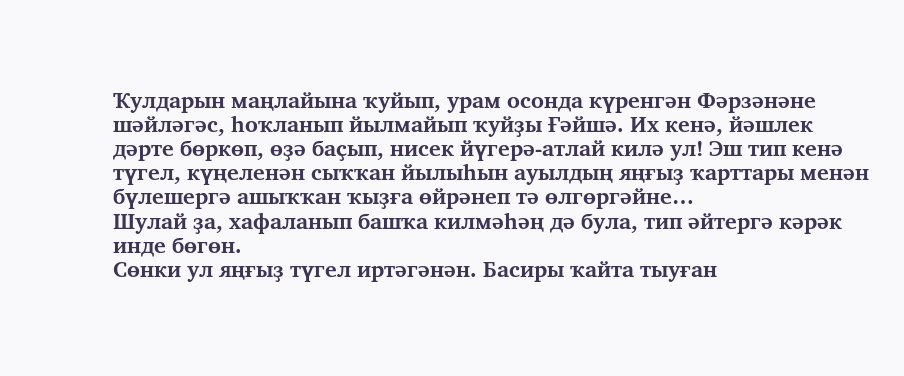Ҡулдарын маңлайына ҡуйып, урам осонда күренгән Фәрзәнәне шәйләгәс, һоҡланып йылмайып ҡуйҙы Ғәйшә. Их кенә, йәшлек дәрте бөркөп, өҙә баҫып, нисек йүгерә-атлай килә ул! Эш тип кенә түгел, күңеленән сыҡҡан йылыһын ауылдың яңғыҙ ҡарттары менән бүлешергә ашыҡҡан ҡыҙға өйрәнеп тә өлгөргәйне…
Шулай ҙа, хафаланып башҡа килмәһәң дә була, тип әйтергә кәрәк инде бөгөн.
Сөнки ул яңғыҙ түгел иртәгәнән. Басиры ҡайта тыуған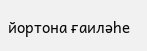йортона ғаиләһе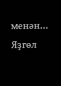менән…
Яҙгөл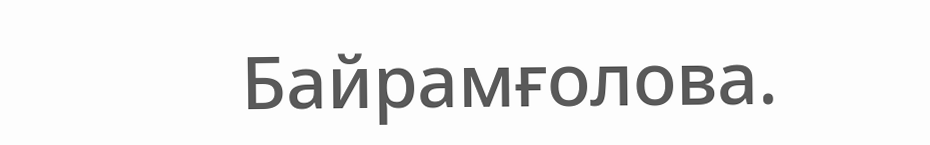Байрамғолова.